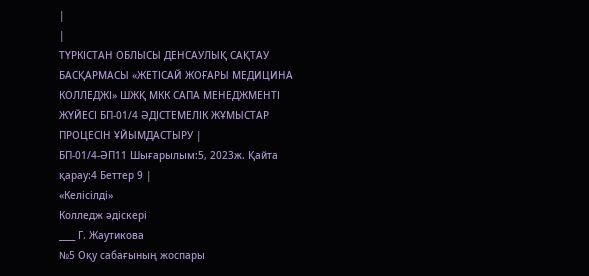|
|
ТҮРКІСТАН ОБЛЫСЫ ДЕНСАУЛЫҚ САҚТАУ БАСҚАРМАСЫ «ЖЕТІСАЙ ЖОҒАРЫ МЕДИЦИНА КОЛЛЕДЖІ» ШЖҚ МКК САПА МЕНЕДЖМЕНТІ ЖҮЙЕСІ БП-01/4 ӘДІСТЕМЕЛІК ЖҰМЫСТАР ПРОЦЕСІН ҰЙЫМДАСТЫРУ |
БП-01/4-ӘП11 Шығарылым:5, 2023ж. Қайта қарау:4 Беттер 9 |
«Келісілді»
Колледж әдіскері
____ Г. Жаутикова
№5 Оқу сабағының жоспары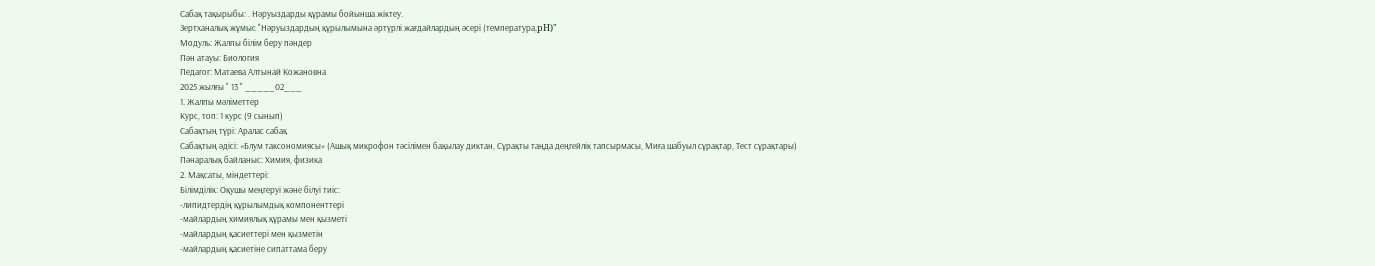Сабақ тақырыбы: . Нәруыздарды құрамы бойынша жіктеу.
Зертханалық жұмыс "Нәруыздардың құрылымына әртүрлі жағдайлардың әсері (температура,pH)"
Модуль: Жалпы білім беру пәндер
Пән атауы: Биология
Педагог: Матаева Алтынай Кожановна
2025 жылғы " 13 " _____02___
1. Жалпы мәліметтер
Курс, топ: 1 курс (9 сынып)
Сабақтың түрі: Аралас сабақ
Сабақтың әдісі: «Блум таксономиясы» (Ашық микрофон тәсілімен бақылау диктан, Сұрақты таңда деңгейлік тапсырмасы, Миға шабуыл сұрақтар, Тест сұрақтары)
Пәнаралық байланыс: Химия, физика
2. Мақсаты, міндеттері:
Білімділік: Оқушы меңгеруі және білуі тиіс:
-липидтердің құрылымдық компоненттері
-майлардың химиялық құрамы мен қызметі
-майлардың қасиеттері мен қызметін
-майлардың қасиетіне сипаттама беру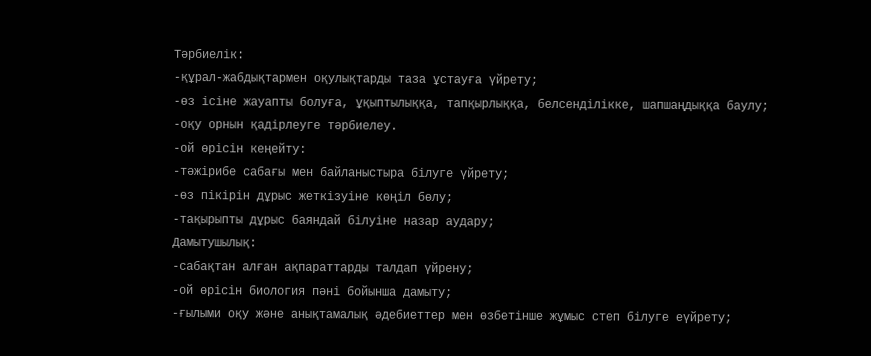Тәрбиелік:
-құрал-жабдықтармен оқулықтарды таза ұстауға үйрету;
-өз ісіне жауапты болуға, ұқыптылыққа, тапқырлыққа, белсенділікке, шапшаңдыққа баулу;
-оқу орнын қадірлеуге тәрбиелеу.
-ой өрісін кеңейту:
-тәжірибе сабағы мен байланыстыра білуге үйрету;
-өз пікірін дұрыс жеткізуіне көңіл бөлу;
-тақырыпты дұрыс баяндай білуіне назар аудару;
Дамытушылық:
-сабақтан алған ақпараттарды талдап үйрену;
-ой өрісін биология пәні бойынша дамыту;
-ғылыми оқу және анықтамалық әдебиеттер мен өзбетінше жұмыс степ білуге еүйрету;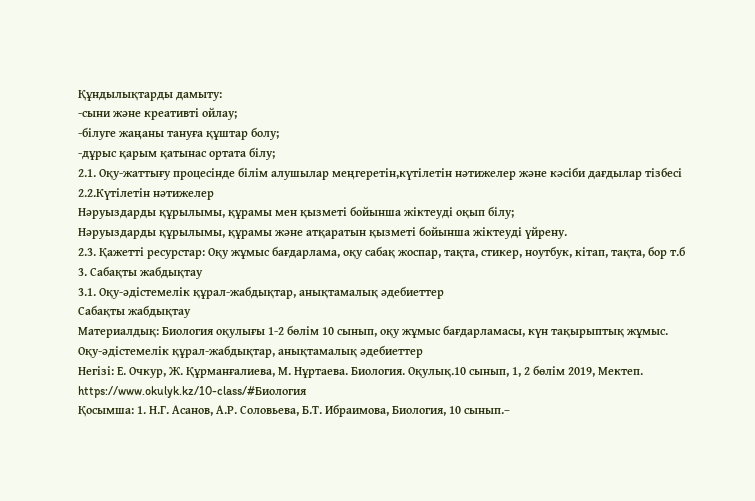Құндылықтарды дамыту:
-сыни және креативті ойлау;
-білуге жаңаны тануға құштар болу;
-дұрыс қарым қатынас ортата білу;
2.1. Оқу-жаттығу процесінде білім алушылар меңгеретін,күтілетін нәтижелер және кәсіби дағдылар тізбесі
2.2.Күтілетін нәтижелер
Нәруыздарды құрылымы, құрамы мен қызметі бойынша жіктеуді оқып білу;
Нәруыздарды құрылымы, құрамы және атқаратын қызметі бойынша жіктеуді үйрену.
2.3. Қажетті ресурстар: Оқу жұмыс бағдарлама, оқу сабақ жоспар, тақта, стикер, ноутбук, кітап, тақта, бор т.б
3. Сабақты жабдықтау
3.1. Оқу-әдістемелік құрал-жабдықтар, анықтамалық әдебиеттер
Сабақты жабдықтау
Материалдық: Биология оқулығы 1-2 бөлім 10 сынып, оқу жұмыс бағдарламасы, күн тақырыптық жұмыс.
Оқу-әдістемелік құрал-жабдықтар, анықтамалық әдебиеттер
Негізі: Е. Очкур, Ж. Құрманғалиева, М. Нұртаева. Биология. Оқулық.10 сынып, 1, 2 бөлім 2019, Мектеп. https://www.okulyk.kz/10-class/#Биология
Қосымша: 1. Н.Г. Асанов, А.Р. Соловьева, Б.Т. Ибраимова, Биология, 10 сынып.–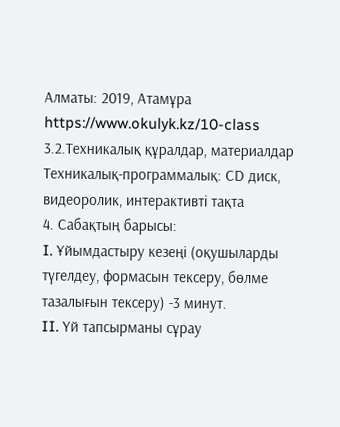Алматы: 2019, Атамұра https://www.okulyk.kz/10-class
3.2.Техникалық құралдар, материалдар
Техникалық-программалық: СD диск, видеоролик, интерактивті тақта
4. Сабақтың барысы:
I. Ұйымдастыру кезеңі (оқушыларды түгелдеу, формасын тексеру, бөлме
тазалығын тексеру) -3 минут.
II. Үй тапсырманы сұрау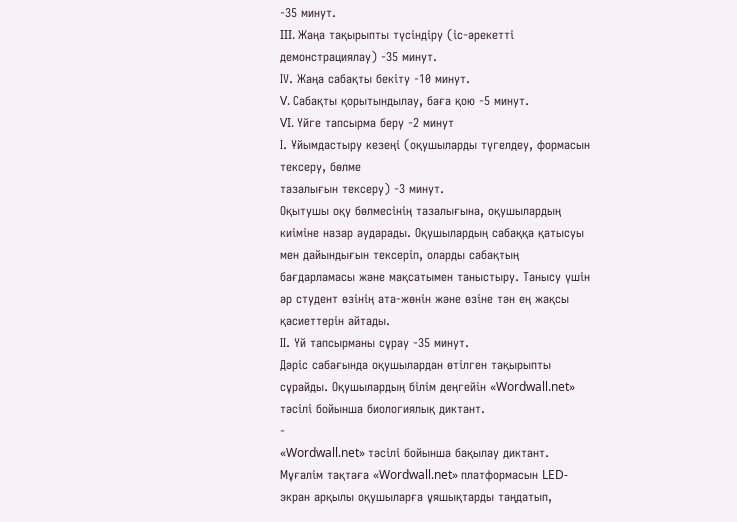-35 минут.
III. Жаңа тақырыпты түсіндіру (іс-әрекетті демонстрациялау) -35 минут.
ІV. Жаңа сабақты бекіту -10 минут.
V. Сабақты қорытындылау, баға қою -5 минут.
VI. Үйге тапсырма беру -2 минут
І. Ұйымдастыру кезеңі (оқушыларды түгелдеу, формасын тексеру, бөлме
тазалығын тексеру) -3 минут.
Оқытушы оқу бөлмесінің тазалығына, оқушылардың киіміне назар аударады. Оқушылардың сабаққа қатысуы мен дайындығын тексеріп, оларды сабақтың бағдарламасы және мақсатымен таныстыру. Танысу үшін әр студент өзінің ата-жөнін және өзіне тән ең жақсы қасиеттерін айтады.
ІІ. Үй тапсырманы сұрау -35 минут.
Дәріс сабағында оқушылардан өтілген тақырыпты сұрайды. Оқушылардың білім деңгейін «Wordwall.net» тәсілі бойынша биологиялық диктант.
-
«Wordwall.net» тәсілі бойынша бақылау диктант.
Мұғалім тақтаға «Wordwall.net» платформасын LED-экран арқылы оқушыларға ұяшықтарды таңдатып,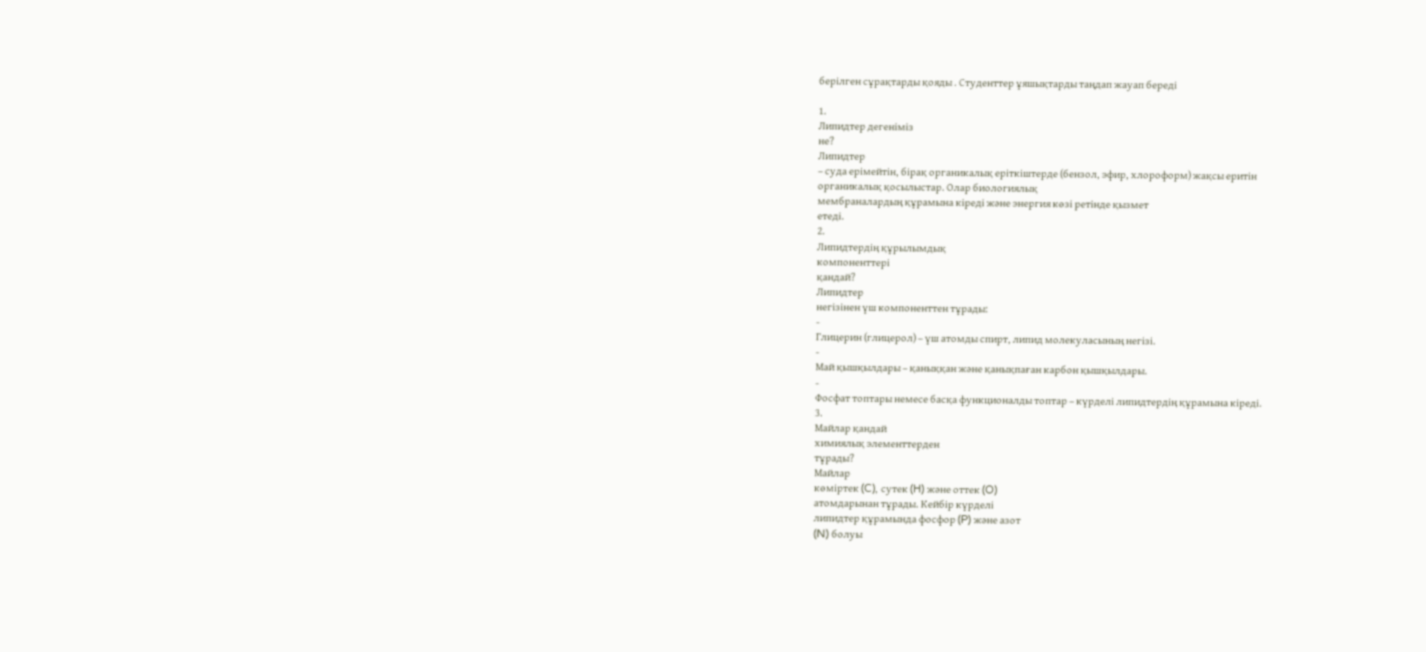берілген сұрақтарды қояды . Студенттер ұяшықтарды таңдап жауап береді

1.
Липидтер дегеніміз
не?
Липидтер
– суда ерімейтін, бірақ органикалық еріткіштерде (бензол, эфир, хлороформ) жақсы еритін
органикалық қосылыстар. Олар биологиялық
мембраналардың құрамына кіреді және энергия көзі ретінде қызмет
етеді.
2.
Липидтердің құрылымдық
компоненттері
қандай?
Липидтер
негізінен үш компоненттен тұрады:
-
Глицерин (глицерол) – үш атомды спирт, липид молекуласының негізі.
-
Май қышқылдары – қаныққан және қанықпаған карбон қышқылдары.
-
Фосфат топтары немесе басқа функционалды топтар – күрделі липидтердің құрамына кіреді.
3.
Майлар қандай
химиялық элементтерден
тұрады?
Майлар
көміртек (C), сутек (H) және оттек (O)
атомдарынан тұрады. Кейбір күрделі
липидтер құрамында фосфор (P) және азот
(N) болуы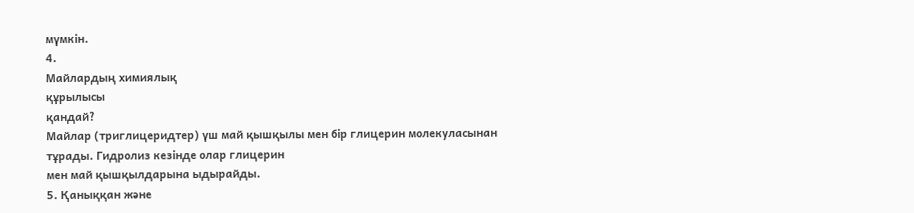мүмкін.
4.
Майлардың химиялық
құрылысы
қандай?
Майлар (триглицеридтер) үш май қышқылы мен бір глицерин молекуласынан
тұрады. Гидролиз кезінде олар глицерин
мен май қышқылдарына ыдырайды.
5. Қаныққан және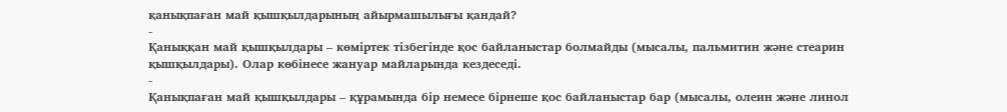қанықпаған май қышқылдарының айырмашылығы қандай?
-
Қаныққан май қышқылдары – көміртек тізбегінде қос байланыстар болмайды (мысалы, пальмитин және стеарин қышқылдары). Олар көбінесе жануар майларында кездеседі.
-
Қанықпаған май қышқылдары – құрамында бір немесе бірнеше қос байланыстар бар (мысалы, олеин және линол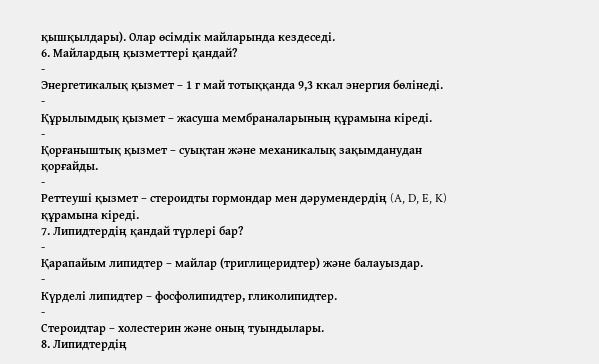қышқылдары). Олар өсімдік майларында кездеседі.
6. Майлардың қызметтері қандай?
-
Энергетикалық қызмет – 1 г май тотыққанда 9,3 ккал энергия бөлінеді.
-
Құрылымдық қызмет – жасуша мембраналарының құрамына кіреді.
-
Қорғаныштық қызмет – суықтан және механикалық зақымданудан қорғайды.
-
Реттеуші қызмет – стероидты гормондар мен дәрумендердің (A, D, E, K) құрамына кіреді.
7. Липидтердің қандай түрлері бар?
-
Қарапайым липидтер – майлар (триглицеридтер) және балауыздар.
-
Күрделі липидтер – фосфолипидтер, гликолипидтер.
-
Стероидтар – холестерин және оның туындылары.
8. Липидтердің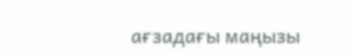ағзадағы маңызы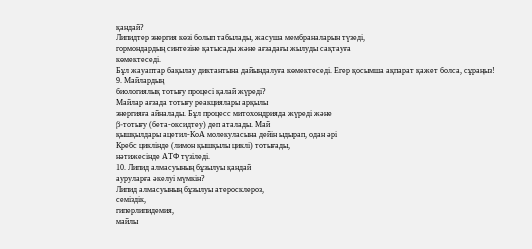қандай?
Липидтер энергия көзі болып табылады, жасуша мембраналарын түзеді,
гормондардың синтезіне қатысады және ағзадағы жылуды сақтауға
көмектеседі.
Бұл жауаптар бақылау диктантына дайындалуға көмектеседі. Егер қосымша ақпарат қажет болса, сұраңыз!
9. Майлардың
биологиялық тотығу процесі қалай жүреді?
Майлар ағзада тотығу реакциялары арқылы
энергияға айналады. Бұл процесс митохондрияда жүреді және
β-тотығу (бета-оксидтеу) деп аталады. Май
қышқылдары ацетил-КоА молекуласына дейін ыдырап, одан әрі
Кребс циклінде (лимон қышқылы циклі) тотығады,
нәтижесінде АТФ түзіледі.
10. Липид алмасуының бұзылуы қандай
ауруларға әкелуі мүмкін?
Липид алмасуының бұзылуы атеросклероз,
семіздік,
гиперлипидемия,
майлы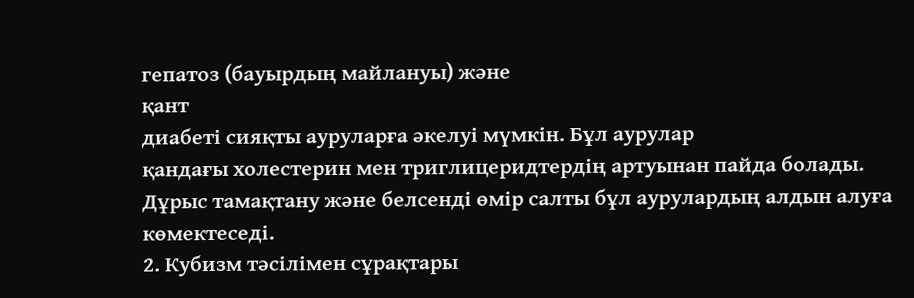гепатоз (бауырдың майлануы) және
қант
диабеті сияқты ауруларға әкелуі мүмкін. Бұл аурулар
қандағы холестерин мен триглицеридтердің артуынан пайда болады.
Дұрыс тамақтану және белсенді өмір салты бұл аурулардың алдын алуға
көмектеседі.
2. Кубизм тәсілімен сұрақтары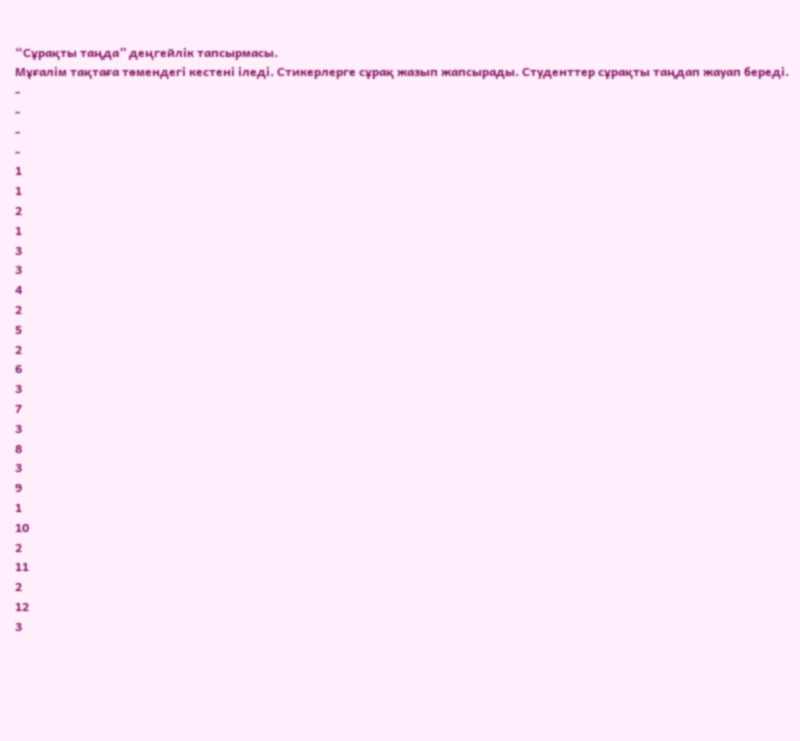“Сұрақты таңда” деңгейлік тапсырмасы.
Мұғалім тақтаға төмендегі кестені іледі. Стикерлерге сұрақ жазып жапсырады. Студенттер сұрақты таңдап жауап береді.
-
-
-
-
1
1
2
1
3
3
4
2
5
2
6
3
7
3
8
3
9
1
10
2
11
2
12
3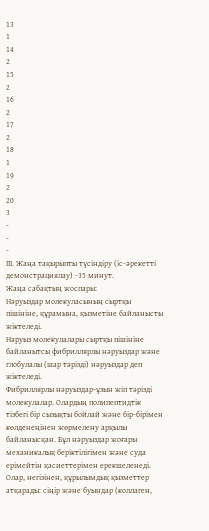13
1
14
2
15
2
16
2
17
2
18
1
19
2
20
3
-
-
-
ІІІ. Жаңа тақырыпты түсіндіру (іс-әрекетті демонстрациялау) -35 минут.
Жаңа сабақтың жоспары:
Нәруыздар молекуласының сыртқы пішініне, құрамына, қызметіне байланысты жіктеледі.
Нәруыз молекулалары сыртқы пішініне байланытсы фибриллярлы нәруыздар және глобулалы (шар тәрізді) нәруыздар деп жіктеледі.
Фибриллярлы нәруыздар-ұзын жіп тәрізді молекулалар. Олардың полипептидтік тізбегі бір сызықты бойлай және бір-бірімен көлденеңінен жөрмелену арқылы байланысқан. Бұл нәруыздар жоғары механикалық беріктілігімен және суда ерімейтін қасиеттерімен ерекшеленеді. Олар, негізінен, құрылымдық қызметтер атқарады: сіңір және буындар (коллаген,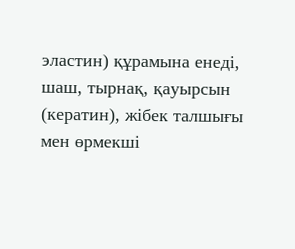эластин) құрамына енеді, шаш, тырнақ, қауырсын (кератин), жібек талшығы мен өрмекші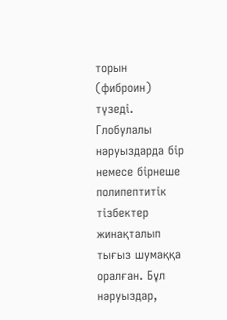торын (фиброин) түзеді.
Глобулалы нәруыздарда бір немесе бірнеше полипептитік тізбектер жинақталып тығыз шумаққа оралған. Бұл нәруыздар,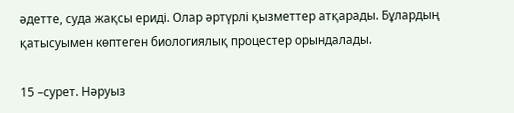әдетте, суда жақсы ериді. Олар әртүрлі қызметтер атқарады. Бұлардың қатысуымен көптеген биологиялық процестер орындалады.

15 –сурет. Нәруыз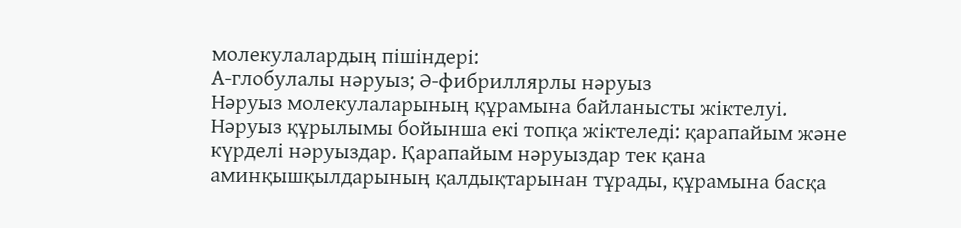молекулалардың пішіндері:
А-глобулалы нәруыз; Ә-фибриллярлы нәруыз
Нәруыз молекулаларының құрамына байланысты жіктелуі.
Нәруыз құрылымы бойынша екі топқа жіктеледі: қарапайым және күрделі нәруыздар. Қарапайым нәруыздар тек қана аминқышқылдарының қалдықтарынан тұрады, құрамына басқа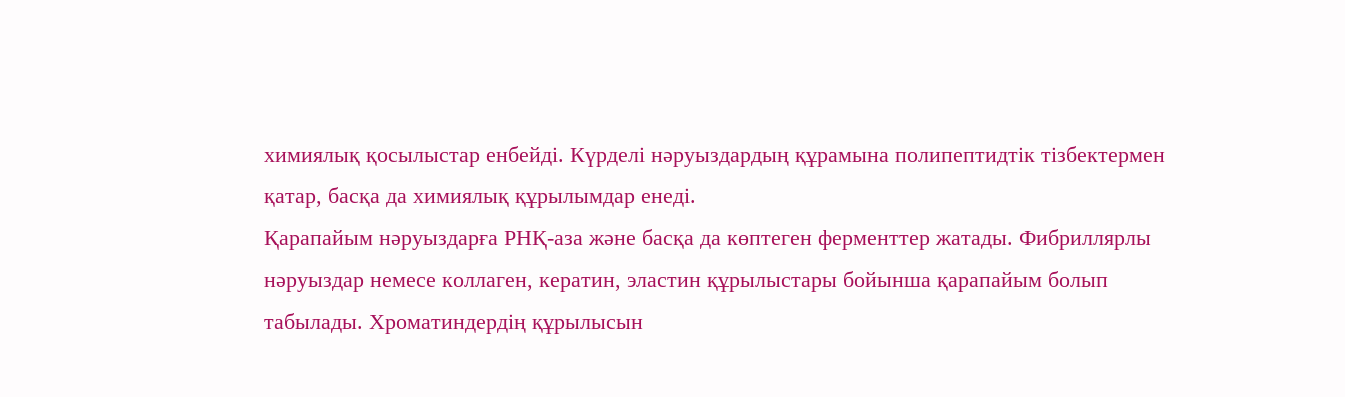химиялық қосылыстар енбейді. Күрделі нәруыздардың құрамына полипептидтік тізбектермен қатар, басқа да химиялық құрылымдар енеді.
Қарапайым нәруыздарға РНҚ-аза және басқа да көптеген ферменттер жатады. Фибриллярлы нәруыздар немесе коллаген, кератин, эластин құрылыстары бойынша қарапайым болып табылады. Хроматиндердің құрылысын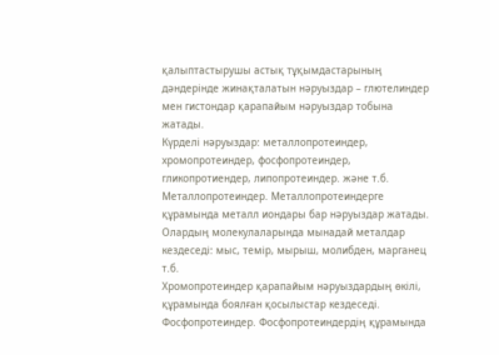қалыптастырушы астық тұқымдастарының дәндерінде жинақталатын нәруыздар – глютелиндер мен гистондар қарапайым нәруыздар тобына жатады.
Күрделі нәруыздар: металлопротеиндер, хромопротеиндер, фосфопротеиндер,
гликопротиендер, липопротеиндер. және т.б.
Металлопротеиндер. Металлопротеиндерге құрамында металл иондары бар нәруыздар жатады. Олардың молекулаларында мынадай металдар кездеседі: мыс, темір, мырыш, молибден, марганец т.б.
Хромопротеиндер қарапайым нәруыздардың өкілі, құрамында боялған қосылыстар кездеседі.
Фосфопротеиндер. Фосфопротеиндердің құрамында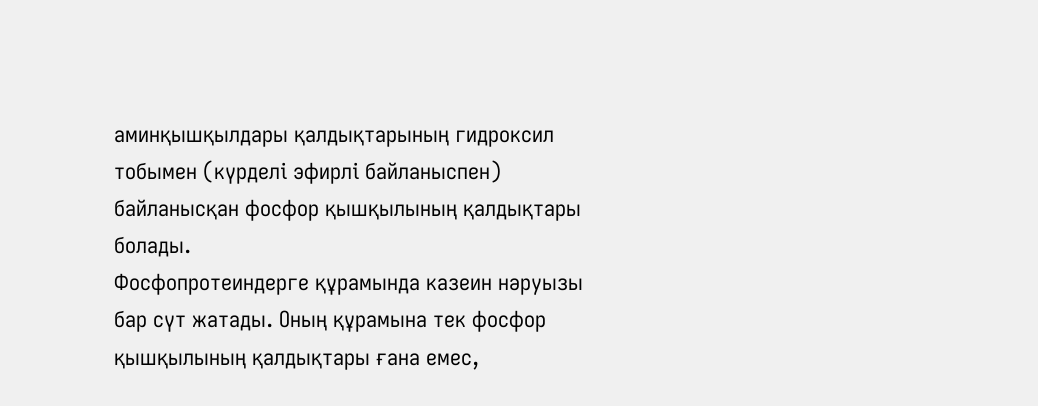аминқышқылдары қалдықтарының гидроксил тобымен (күрделі эфирлі байланыспен) байланысқан фосфор қышқылының қалдықтары болады.
Фосфопротеиндерге құрамында казеин нәруызы бар сүт жатады. Оның құрамына тек фосфор қышқылының қалдықтары ғана емес,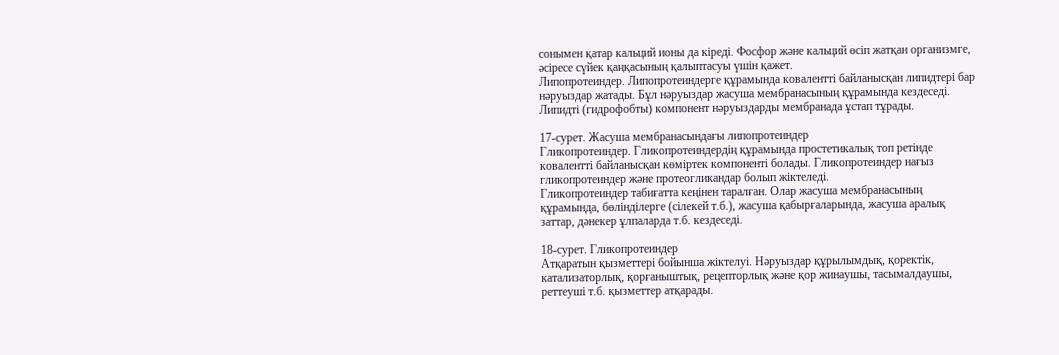сонымен қатар кальций ионы да кіреді. Фосфор және кальций өсіп жатқан организмге, әсіресе сүйек қаңқасының қалыптасуы үшін қажет.
Липопротеиндер. Липопротеиндерге құрамында ковалентті байланысқан липидтері бар нәруыздар жатады. Бұл нәруыздар жасуша мембранасының құрамында кездеседі. Липидті (гидрофобты) компонент нәруыздарды мембранада ұстап тұрады.

17-сурет. Жасуша мембранасындағы липопротеиндер
Гликопротеиндер. Гликопротеиндердің құрамында простетикалық топ ретінде ковалентті байланысқан көміртек компоненті болады. Гликопротеиндер нағыз гликопротеиндер және протеогликандар болып жіктеледі.
Гликопротеиндер табиғатта кеңінен таралған. Олар жасуша мембранасының құрамында, бөлінділерге (сілекей т.б.), жасуша қабырғаларында, жасуша аралық заттар, дәнекер ұлпаларда т.б. кездеседі.

18-сурет. Гликопротеиндер
Атқаратын қызметтері бойынша жіктелуі. Нәруыздар құрылымдық, қоректік, катализаторлық, қорғаныштық, рецепторлық және қор жинаушы, тасымалдаушы, реттеуші т.б. қызметтер атқарады.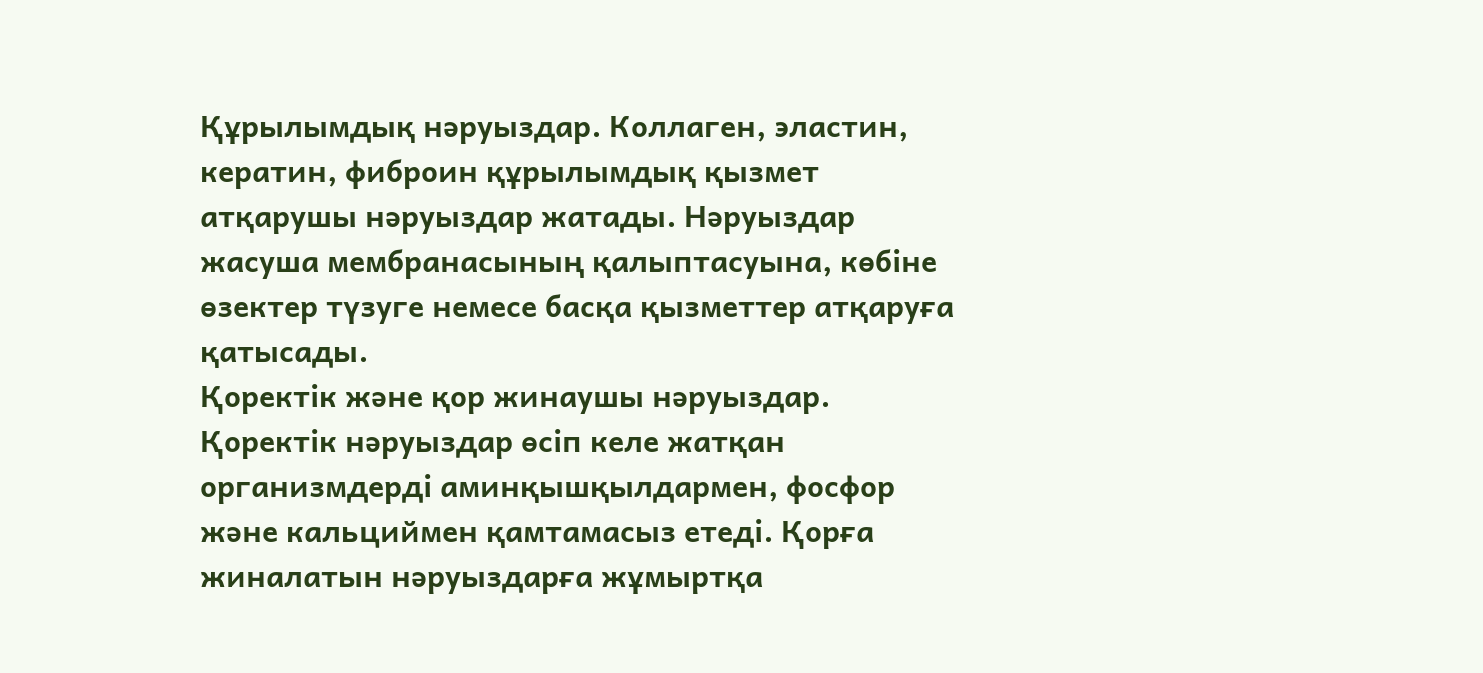Құрылымдық нәруыздар. Коллаген, эластин, кератин, фиброин құрылымдық қызмет атқарушы нәруыздар жатады. Нәруыздар жасуша мембранасының қалыптасуына, көбіне өзектер түзуге немесе басқа қызметтер атқаруға қатысады.
Қоректік және қор жинаушы нәруыздар. Қоректік нәруыздар өсіп келе жатқан организмдерді аминқышқылдармен, фосфор және кальциймен қамтамасыз етеді. Қорға жиналатын нәруыздарға жұмыртқа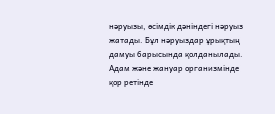нәруызы, өсімдік дәніндегі нәруыз жатады. Бұл нәруыздар ұрықтың дамуы барысында қолданылады. Адам және жануар организмінде қор ретінде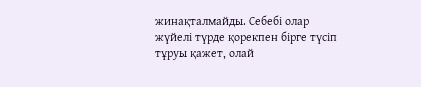жинақталмайды. Себебі олар жүйелі түрде қорекпен бірге түсіп тұруы қажет, олай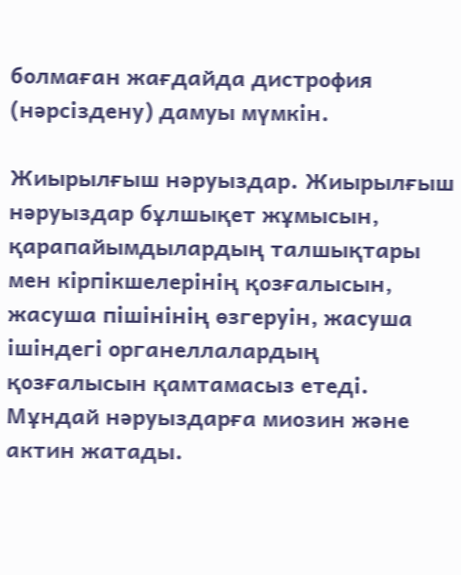болмаған жағдайда дистрофия (нәрсіздену) дамуы мүмкін.

Жиырылғыш нәруыздар. Жиырылғыш нәруыздар бұлшықет жұмысын, қарапайымдылардың талшықтары мен кірпікшелерінің қозғалысын, жасуша пішінінің өзгеруін, жасуша ішіндегі органеллалардың қозғалысын қамтамасыз етеді. Мұндай нәруыздарға миозин және актин жатады.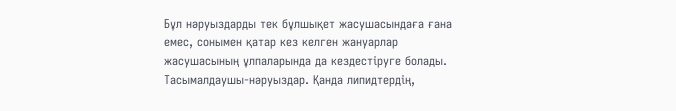Бұл нәруыздарды тек бұлшықет жасушасындаға ғана емес, сонымен қатар кез келген жануарлар жасушасының ұлпаларында да кездестіруге болады.
Тасымалдаушы-нәруыздар. Қанда липидтердің,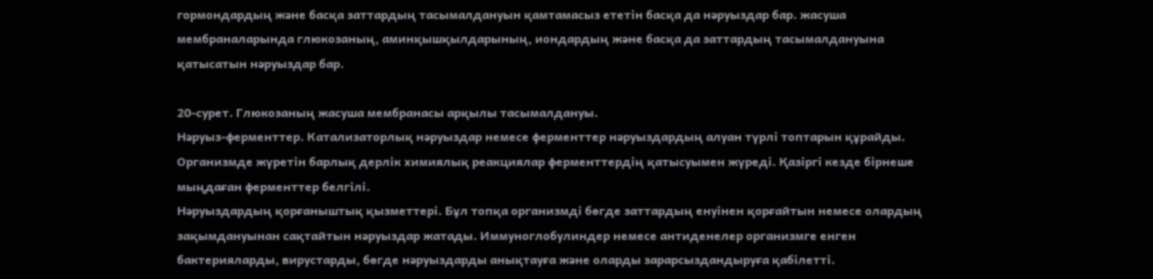гормондардың және басқа заттардың тасымалдануын қамтамасыз ететін басқа да нәруыздар бар. жасуша мембраналарында глюкозаның, аминқышқылдарының, иондардың және басқа да заттардың тасымалдануына қатысатын нәруыздар бар.

20-сурет. Глюкозаның жасуша мембранасы арқылы тасымалдануы.
Нәруыз-ферменттер. Катализаторлық нәруыздар немесе ферменттер нәруыздардың алуан түрлі топтарын құрайды. Организмде жүретін барлық дерлік химиялық реакциялар ферменттердің қатысуымен жүреді. Қазіргі кезде бірнеше мыңдаған ферменттер белгілі.
Нәруыздардың қорғаныштық қызметтері. Бұл топқа организмді бөгде заттардың енуінен қорғайтын немесе олардың зақымдануынан сақтайтын нәруыздар жатады. Иммуноглобулиндер немесе антиденелер организмге енген бактерияларды, вирустарды, бөгде нәруыздарды анықтауға және оларды зарарсыздандыруға қабілетті.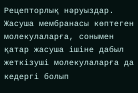Рецепторлық нәруыздар. Жасуша мембранасы көптеген молекулаларға, сонымен қатар жасуша ішіне дабыл жеткізуші молекулаларға да кедергі болып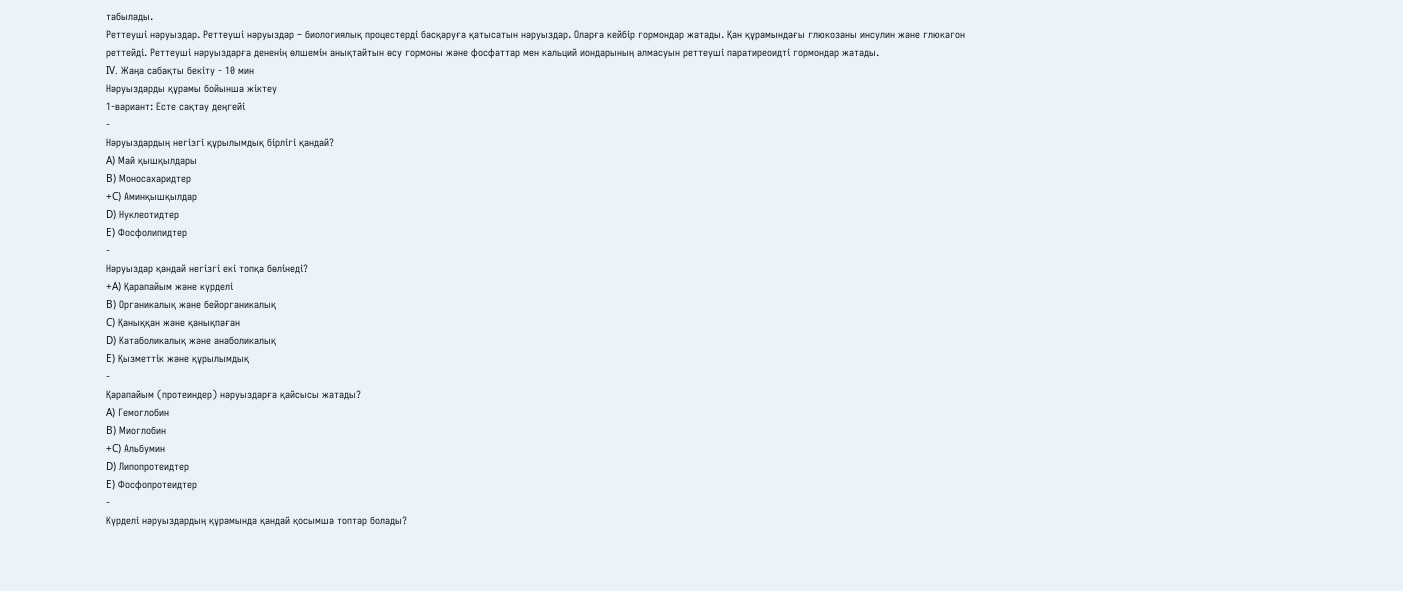табылады.
Реттеуші нәруыздар. Реттеуші нәруыздар – биологиялық процестерді басқаруға қатысатын нәруыздар. Оларға кейбір гормондар жатады. Қан құрамындағы глюкозаны инсулин және глюкагон реттейді. Реттеуші нәруыздарға дененің өлшемін анықтайтын өсу гормоны және фосфаттар мен кальций иондарының алмасуын реттеуші паратиреоидті гормондар жатады.
IV. Жаңа сабақты бекіту - 10 мин
Нәруыздарды құрамы бойынша жіктеу
1-вариант: Есте сақтау деңгейі
-
Нәруыздардың негізгі құрылымдық бірлігі қандай?
A) Май қышқылдары
B) Моносахаридтер
+C) Аминқышқылдар
D) Нуклеотидтер
E) Фосфолипидтер
-
Нәруыздар қандай негізгі екі топқа бөлінеді?
+A) Қарапайым және күрделі
B) Органикалық және бейорганикалық
C) Қаныққан және қанықпаған
D) Катаболикалық және анаболикалық
E) Қызметтік және құрылымдық
-
Қарапайым (протеиндер) нәруыздарға қайсысы жатады?
A) Гемоглобин
B) Миоглобин
+C) Альбумин
D) Липопротеидтер
E) Фосфопротеидтер
-
Күрделі нәруыздардың құрамында қандай қосымша топтар болады?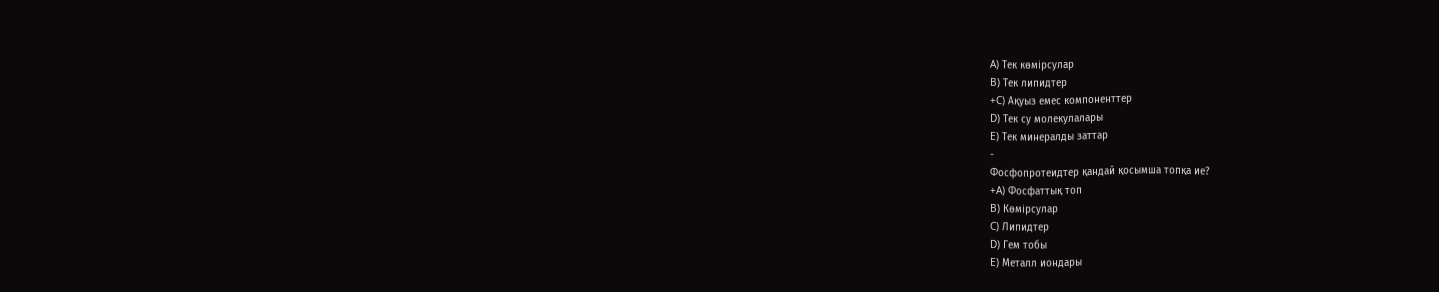A) Тек көмірсулар
B) Тек липидтер
+C) Ақуыз емес компоненттер
D) Тек су молекулалары
E) Тек минералды заттар
-
Фосфопротеидтер қандай қосымша топқа ие?
+A) Фосфаттық топ
B) Көмірсулар
C) Липидтер
D) Гем тобы
E) Металл иондары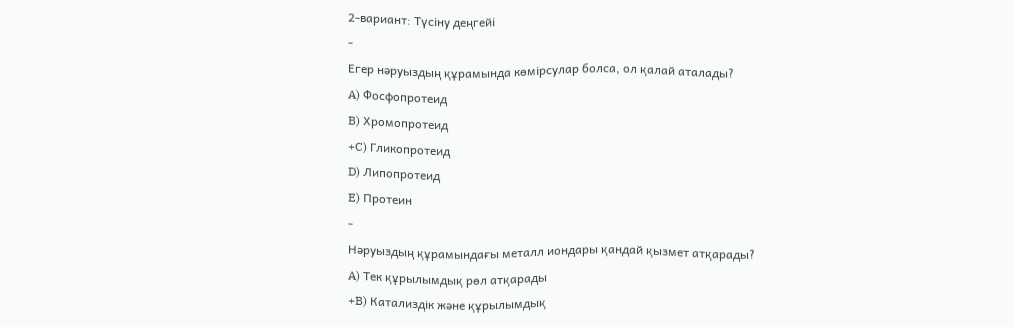2-вариант: Түсіну деңгейі
-
Егер нәруыздың құрамында көмірсулар болса, ол қалай аталады?
A) Фосфопротеид
B) Хромопротеид
+C) Гликопротеид
D) Липопротеид
E) Протеин
-
Нәруыздың құрамындағы металл иондары қандай қызмет атқарады?
A) Тек құрылымдық рөл атқарады
+B) Катализдік және құрылымдық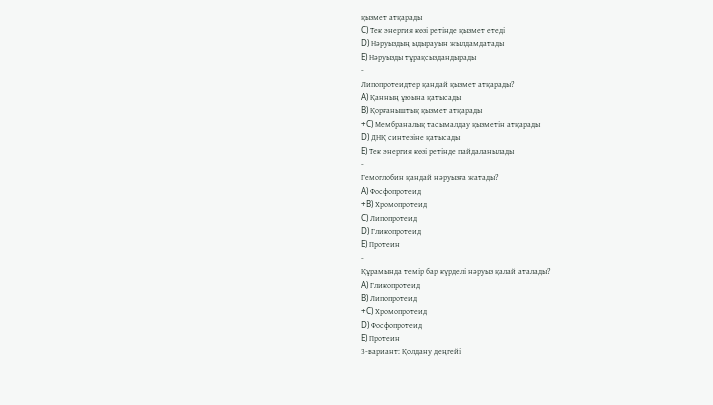қызмет атқарады
C) Тек энергия көзі ретінде қызмет етеді
D) Нәруыздың ыдырауын жылдамдатады
E) Нәруызды тұрақсыздандырады
-
Липопротеидтер қандай қызмет атқарады?
A) Қанның ұюына қатысады
B) Қорғаныштық қызмет атқарады
+C) Мембраналық тасымалдау қызметін атқарады
D) ДНҚ синтезіне қатысады
E) Тек энергия көзі ретінде пайдаланылады
-
Гемоглобин қандай нәруызға жатады?
A) Фосфопротеид
+B) Хромопротеид
C) Липопротеид
D) Гликопротеид
E) Протеин
-
Құрамында темір бар күрделі нәруыз қалай аталады?
A) Гликопротеид
B) Липопротеид
+C) Хромопротеид
D) Фосфопротеид
E) Протеин
3-вариант: Қолдану деңгейі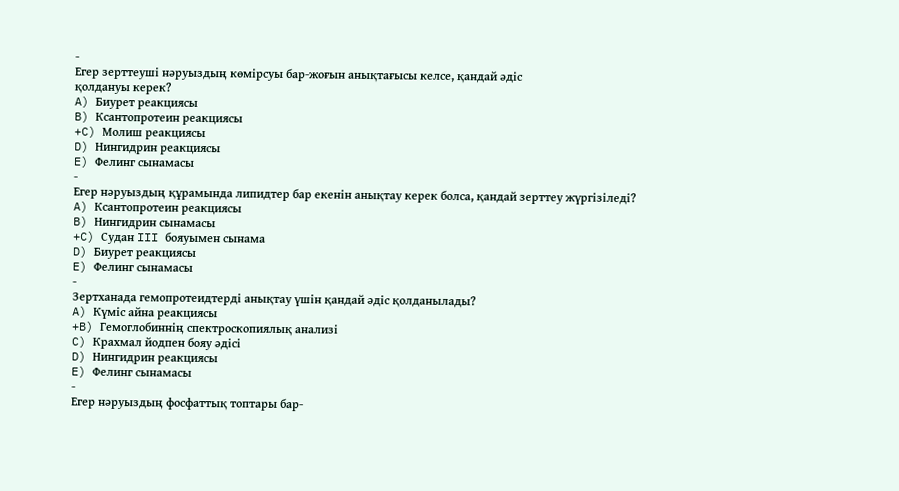-
Егер зерттеуші нәруыздың көмірсуы бар-жоғын анықтағысы келсе, қандай әдіс
қолдануы керек?
A) Биурет реакциясы
B) Ксантопротеин реакциясы
+C) Молиш реакциясы
D) Нингидрин реакциясы
E) Фелинг сынамасы
-
Егер нәруыздың құрамында липидтер бар екенін анықтау керек болса, қандай зерттеу жүргізіледі?
A) Ксантопротеин реакциясы
B) Нингидрин сынамасы
+C) Судан III бояуымен сынама
D) Биурет реакциясы
E) Фелинг сынамасы
-
Зертханада гемопротеидтерді анықтау үшін қандай әдіс қолданылады?
A) Күміс айна реакциясы
+B) Гемоглобиннің спектроскопиялық анализі
C) Крахмал йодпен бояу әдісі
D) Нингидрин реакциясы
E) Фелинг сынамасы
-
Егер нәруыздың фосфаттық топтары бар-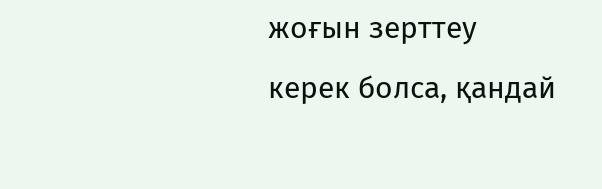жоғын зерттеу керек болса, қандай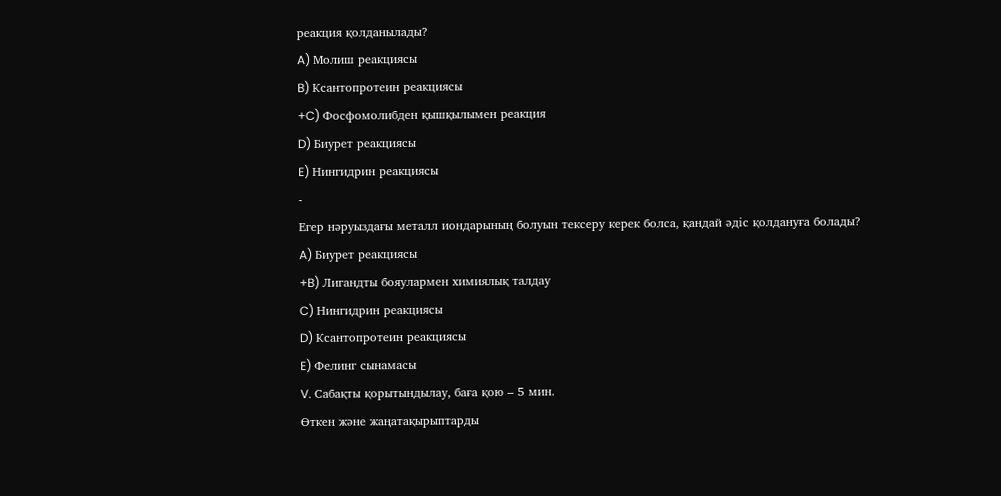реакция қолданылады?
A) Молиш реакциясы
B) Ксантопротеин реакциясы
+C) Фосфомолибден қышқылымен реакция
D) Биурет реакциясы
E) Нингидрин реакциясы
-
Егер нәруыздағы металл иондарының болуын тексеру керек болса, қандай әдіс қолдануға болады?
A) Биурет реакциясы
+B) Лигандты бояулармен химиялық талдау
C) Нингидрин реакциясы
D) Ксантопротеин реакциясы
E) Фелинг сынамасы
V. Сабақты қорытындылау, баға қою – 5 мин.
Өткен және жаңатақырыптарды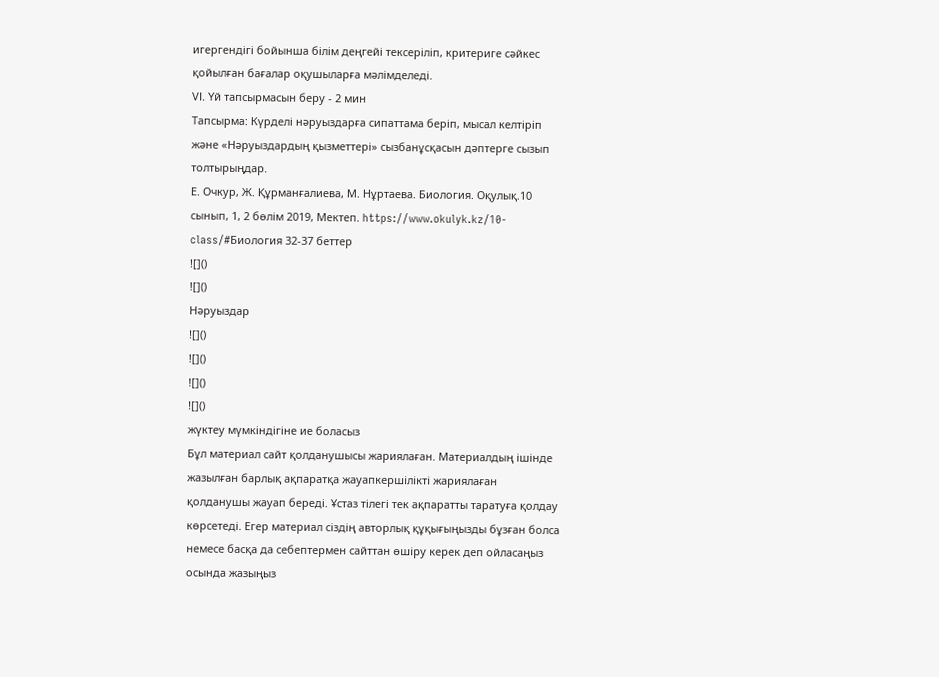игергендігі бойынша білім деңгейі тексеріліп, критериге сәйкес қойылған бағалар оқушыларға мәлімделеді.
VІ. Үй тапсырмасын беру - 2 мин
Тапсырма: Күрделі нәруыздарға сипаттама беріп, мысал келтіріп және «Нәруыздардың қызметтері» сызбанұсқасын дәптерге сызып толтырыңдар.
Е. Очкур, Ж. Құрманғалиева, М. Нұртаева. Биология. Оқулық.10 сынып, 1, 2 бөлім 2019, Мектеп. https://www.okulyk.kz/10-class/#Биология 32-37 беттер
![]()
![]()
Нәруыздар
![]()
![]()
![]()
![]()
жүктеу мүмкіндігіне ие боласыз
Бұл материал сайт қолданушысы жариялаған. Материалдың ішінде жазылған барлық ақпаратқа жауапкершілікті жариялаған қолданушы жауап береді. Ұстаз тілегі тек ақпаратты таратуға қолдау көрсетеді. Егер материал сіздің авторлық құқығыңызды бұзған болса немесе басқа да себептермен сайттан өшіру керек деп ойласаңыз осында жазыңыз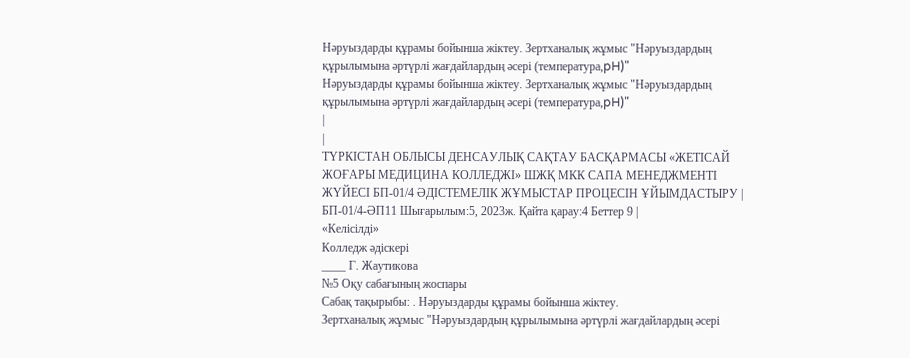Нәруыздарды құрамы бойынша жіктеу. Зертханалық жұмыс "Нәруыздардың құрылымына әртүрлі жағдайлардың әсері (температура,pH)"
Нәруыздарды құрамы бойынша жіктеу. Зертханалық жұмыс "Нәруыздардың құрылымына әртүрлі жағдайлардың әсері (температура,pH)"
|
|
ТҮРКІСТАН ОБЛЫСЫ ДЕНСАУЛЫҚ САҚТАУ БАСҚАРМАСЫ «ЖЕТІСАЙ ЖОҒАРЫ МЕДИЦИНА КОЛЛЕДЖІ» ШЖҚ МКК САПА МЕНЕДЖМЕНТІ ЖҮЙЕСІ БП-01/4 ӘДІСТЕМЕЛІК ЖҰМЫСТАР ПРОЦЕСІН ҰЙЫМДАСТЫРУ |
БП-01/4-ӘП11 Шығарылым:5, 2023ж. Қайта қарау:4 Беттер 9 |
«Келісілді»
Колледж әдіскері
____ Г. Жаутикова
№5 Оқу сабағының жоспары
Сабақ тақырыбы: . Нәруыздарды құрамы бойынша жіктеу.
Зертханалық жұмыс "Нәруыздардың құрылымына әртүрлі жағдайлардың әсері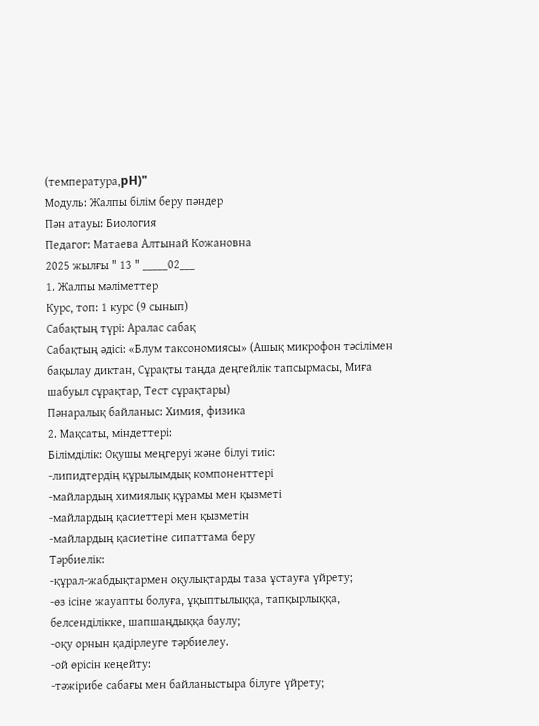(температура,pH)"
Модуль: Жалпы білім беру пәндер
Пән атауы: Биология
Педагог: Матаева Алтынай Кожановна
2025 жылғы " 13 " _____02___
1. Жалпы мәліметтер
Курс, топ: 1 курс (9 сынып)
Сабақтың түрі: Аралас сабақ
Сабақтың әдісі: «Блум таксономиясы» (Ашық микрофон тәсілімен бақылау диктан, Сұрақты таңда деңгейлік тапсырмасы, Миға шабуыл сұрақтар, Тест сұрақтары)
Пәнаралық байланыс: Химия, физика
2. Мақсаты, міндеттері:
Білімділік: Оқушы меңгеруі және білуі тиіс:
-липидтердің құрылымдық компоненттері
-майлардың химиялық құрамы мен қызметі
-майлардың қасиеттері мен қызметін
-майлардың қасиетіне сипаттама беру
Тәрбиелік:
-құрал-жабдықтармен оқулықтарды таза ұстауға үйрету;
-өз ісіне жауапты болуға, ұқыптылыққа, тапқырлыққа, белсенділікке, шапшаңдыққа баулу;
-оқу орнын қадірлеуге тәрбиелеу.
-ой өрісін кеңейту:
-тәжірибе сабағы мен байланыстыра білуге үйрету;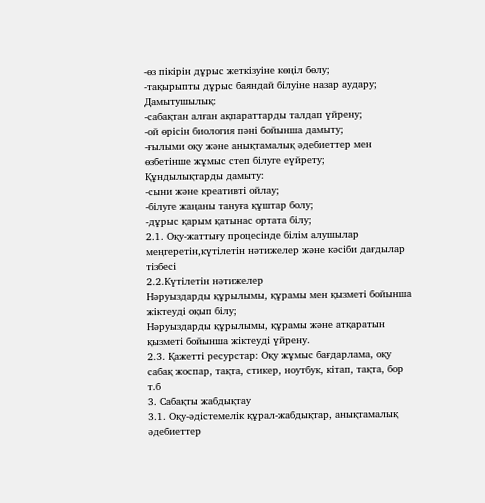-өз пікірін дұрыс жеткізуіне көңіл бөлу;
-тақырыпты дұрыс баяндай білуіне назар аудару;
Дамытушылық:
-сабақтан алған ақпараттарды талдап үйрену;
-ой өрісін биология пәні бойынша дамыту;
-ғылыми оқу және анықтамалық әдебиеттер мен өзбетінше жұмыс степ білуге еүйрету;
Құндылықтарды дамыту:
-сыни және креативті ойлау;
-білуге жаңаны тануға құштар болу;
-дұрыс қарым қатынас ортата білу;
2.1. Оқу-жаттығу процесінде білім алушылар меңгеретін,күтілетін нәтижелер және кәсіби дағдылар тізбесі
2.2.Күтілетін нәтижелер
Нәруыздарды құрылымы, құрамы мен қызметі бойынша жіктеуді оқып білу;
Нәруыздарды құрылымы, құрамы және атқаратын қызметі бойынша жіктеуді үйрену.
2.3. Қажетті ресурстар: Оқу жұмыс бағдарлама, оқу сабақ жоспар, тақта, стикер, ноутбук, кітап, тақта, бор т.б
3. Сабақты жабдықтау
3.1. Оқу-әдістемелік құрал-жабдықтар, анықтамалық әдебиеттер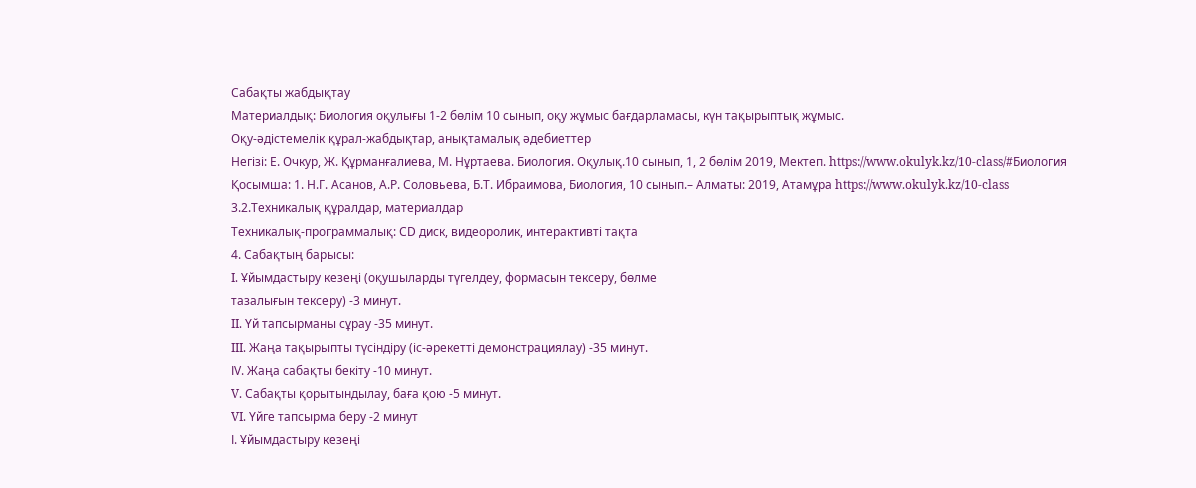Сабақты жабдықтау
Материалдық: Биология оқулығы 1-2 бөлім 10 сынып, оқу жұмыс бағдарламасы, күн тақырыптық жұмыс.
Оқу-әдістемелік құрал-жабдықтар, анықтамалық әдебиеттер
Негізі: Е. Очкур, Ж. Құрманғалиева, М. Нұртаева. Биология. Оқулық.10 сынып, 1, 2 бөлім 2019, Мектеп. https://www.okulyk.kz/10-class/#Биология
Қосымша: 1. Н.Г. Асанов, А.Р. Соловьева, Б.Т. Ибраимова, Биология, 10 сынып.– Алматы: 2019, Атамұра https://www.okulyk.kz/10-class
3.2.Техникалық құралдар, материалдар
Техникалық-программалық: СD диск, видеоролик, интерактивті тақта
4. Сабақтың барысы:
I. Ұйымдастыру кезеңі (оқушыларды түгелдеу, формасын тексеру, бөлме
тазалығын тексеру) -3 минут.
II. Үй тапсырманы сұрау -35 минут.
III. Жаңа тақырыпты түсіндіру (іс-әрекетті демонстрациялау) -35 минут.
ІV. Жаңа сабақты бекіту -10 минут.
V. Сабақты қорытындылау, баға қою -5 минут.
VI. Үйге тапсырма беру -2 минут
І. Ұйымдастыру кезеңі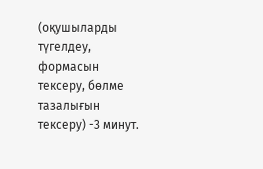(оқушыларды түгелдеу, формасын тексеру, бөлме
тазалығын тексеру) -3 минут.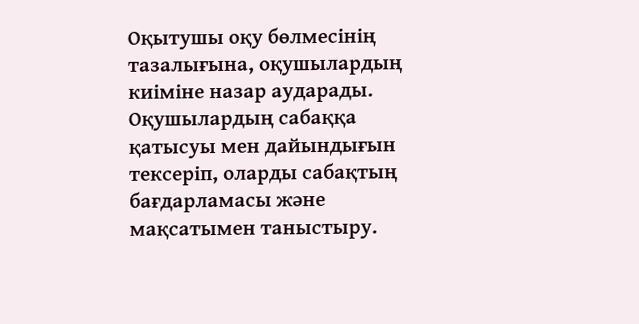Оқытушы оқу бөлмесінің тазалығына, оқушылардың киіміне назар аударады. Оқушылардың сабаққа қатысуы мен дайындығын тексеріп, оларды сабақтың бағдарламасы және мақсатымен таныстыру.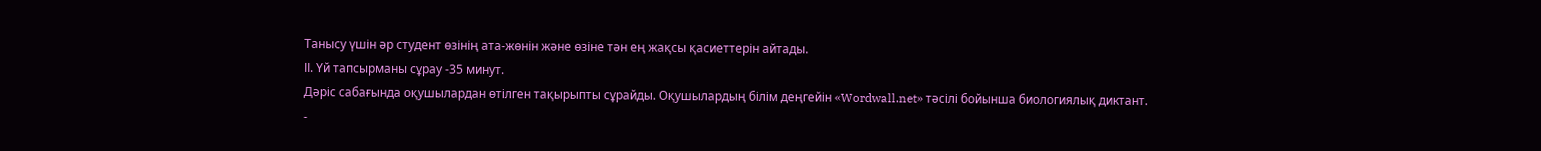Танысу үшін әр студент өзінің ата-жөнін және өзіне тән ең жақсы қасиеттерін айтады.
ІІ. Үй тапсырманы сұрау -35 минут.
Дәріс сабағында оқушылардан өтілген тақырыпты сұрайды. Оқушылардың білім деңгейін «Wordwall.net» тәсілі бойынша биологиялық диктант.
-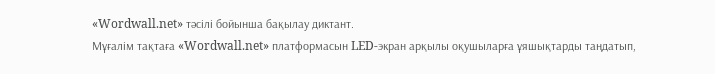«Wordwall.net» тәсілі бойынша бақылау диктант.
Мұғалім тақтаға «Wordwall.net» платформасын LED-экран арқылы оқушыларға ұяшықтарды таңдатып,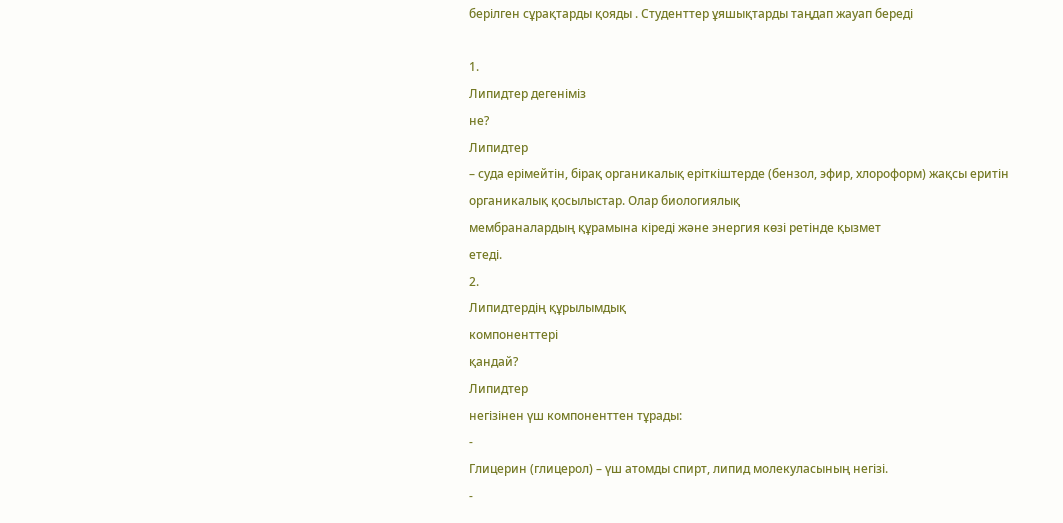берілген сұрақтарды қояды . Студенттер ұяшықтарды таңдап жауап береді

1.
Липидтер дегеніміз
не?
Липидтер
– суда ерімейтін, бірақ органикалық еріткіштерде (бензол, эфир, хлороформ) жақсы еритін
органикалық қосылыстар. Олар биологиялық
мембраналардың құрамына кіреді және энергия көзі ретінде қызмет
етеді.
2.
Липидтердің құрылымдық
компоненттері
қандай?
Липидтер
негізінен үш компоненттен тұрады:
-
Глицерин (глицерол) – үш атомды спирт, липид молекуласының негізі.
-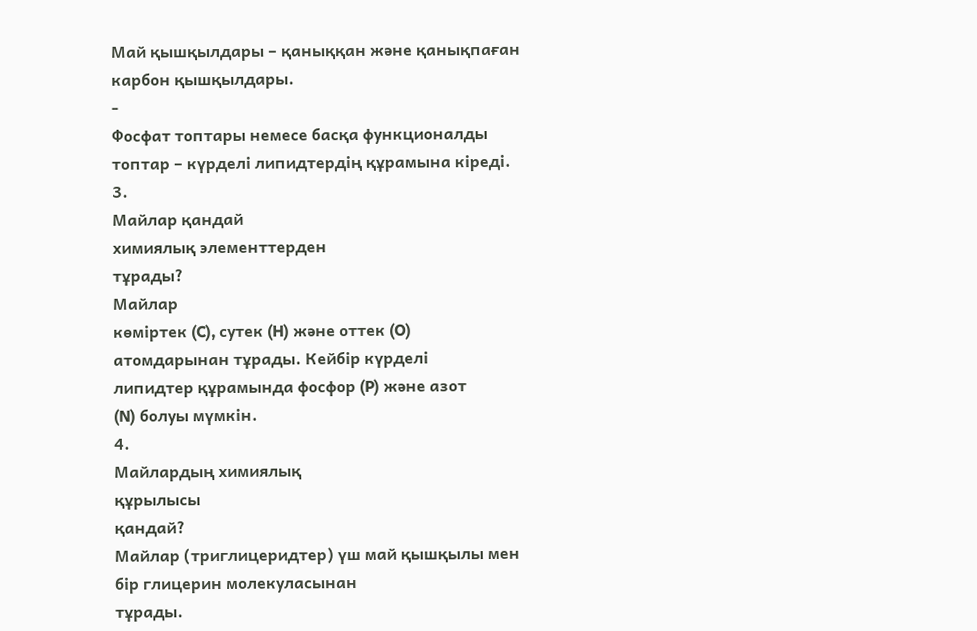Май қышқылдары – қаныққан және қанықпаған карбон қышқылдары.
-
Фосфат топтары немесе басқа функционалды топтар – күрделі липидтердің құрамына кіреді.
3.
Майлар қандай
химиялық элементтерден
тұрады?
Майлар
көміртек (C), сутек (H) және оттек (O)
атомдарынан тұрады. Кейбір күрделі
липидтер құрамында фосфор (P) және азот
(N) болуы мүмкін.
4.
Майлардың химиялық
құрылысы
қандай?
Майлар (триглицеридтер) үш май қышқылы мен бір глицерин молекуласынан
тұрады.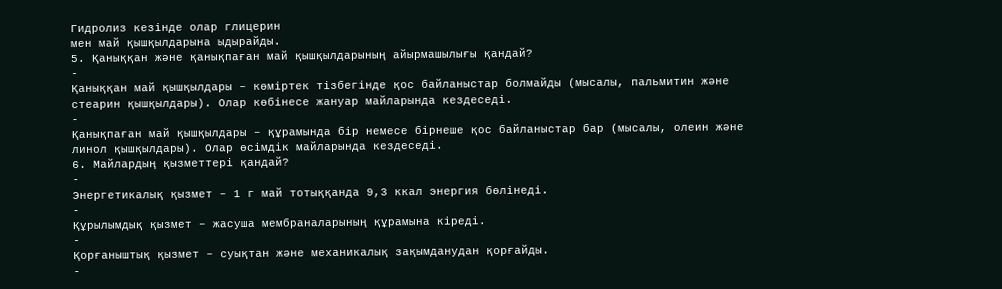Гидролиз кезінде олар глицерин
мен май қышқылдарына ыдырайды.
5. Қаныққан және қанықпаған май қышқылдарының айырмашылығы қандай?
-
Қаныққан май қышқылдары – көміртек тізбегінде қос байланыстар болмайды (мысалы, пальмитин және стеарин қышқылдары). Олар көбінесе жануар майларында кездеседі.
-
Қанықпаған май қышқылдары – құрамында бір немесе бірнеше қос байланыстар бар (мысалы, олеин және линол қышқылдары). Олар өсімдік майларында кездеседі.
6. Майлардың қызметтері қандай?
-
Энергетикалық қызмет – 1 г май тотыққанда 9,3 ккал энергия бөлінеді.
-
Құрылымдық қызмет – жасуша мембраналарының құрамына кіреді.
-
Қорғаныштық қызмет – суықтан және механикалық зақымданудан қорғайды.
-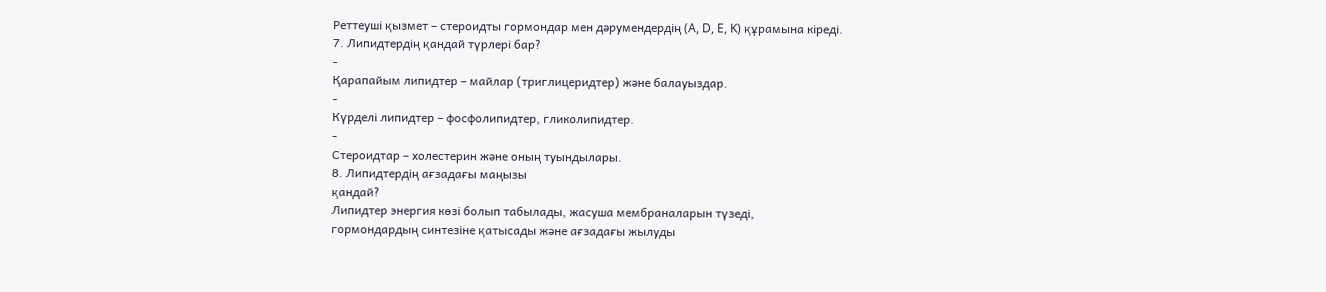Реттеуші қызмет – стероидты гормондар мен дәрумендердің (A, D, E, K) құрамына кіреді.
7. Липидтердің қандай түрлері бар?
-
Қарапайым липидтер – майлар (триглицеридтер) және балауыздар.
-
Күрделі липидтер – фосфолипидтер, гликолипидтер.
-
Стероидтар – холестерин және оның туындылары.
8. Липидтердің ағзадағы маңызы
қандай?
Липидтер энергия көзі болып табылады, жасуша мембраналарын түзеді,
гормондардың синтезіне қатысады және ағзадағы жылуды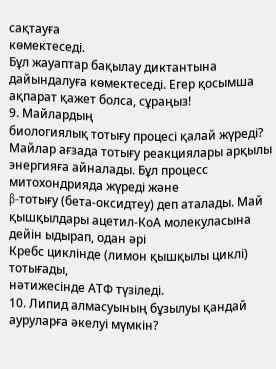сақтауға
көмектеседі.
Бұл жауаптар бақылау диктантына дайындалуға көмектеседі. Егер қосымша ақпарат қажет болса, сұраңыз!
9. Майлардың
биологиялық тотығу процесі қалай жүреді?
Майлар ағзада тотығу реакциялары арқылы
энергияға айналады. Бұл процесс митохондрияда жүреді және
β-тотығу (бета-оксидтеу) деп аталады. Май
қышқылдары ацетил-КоА молекуласына дейін ыдырап, одан әрі
Кребс циклінде (лимон қышқылы циклі) тотығады,
нәтижесінде АТФ түзіледі.
10. Липид алмасуының бұзылуы қандай
ауруларға әкелуі мүмкін?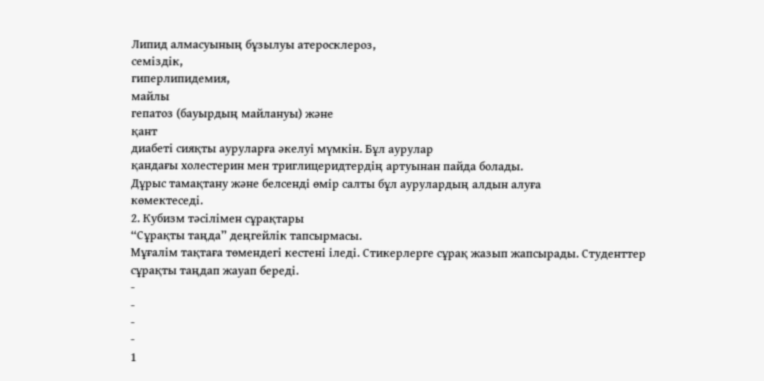Липид алмасуының бұзылуы атеросклероз,
семіздік,
гиперлипидемия,
майлы
гепатоз (бауырдың майлануы) және
қант
диабеті сияқты ауруларға әкелуі мүмкін. Бұл аурулар
қандағы холестерин мен триглицеридтердің артуынан пайда болады.
Дұрыс тамақтану және белсенді өмір салты бұл аурулардың алдын алуға
көмектеседі.
2. Кубизм тәсілімен сұрақтары
“Сұрақты таңда” деңгейлік тапсырмасы.
Мұғалім тақтаға төмендегі кестені іледі. Стикерлерге сұрақ жазып жапсырады. Студенттер сұрақты таңдап жауап береді.
-
-
-
-
1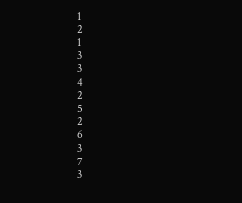1
2
1
3
3
4
2
5
2
6
3
7
3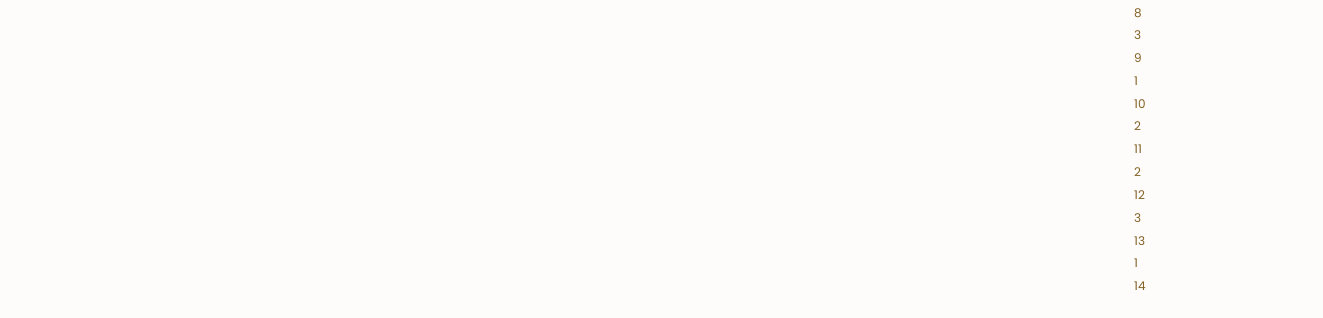8
3
9
1
10
2
11
2
12
3
13
1
14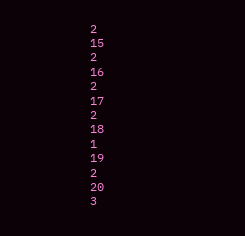2
15
2
16
2
17
2
18
1
19
2
20
3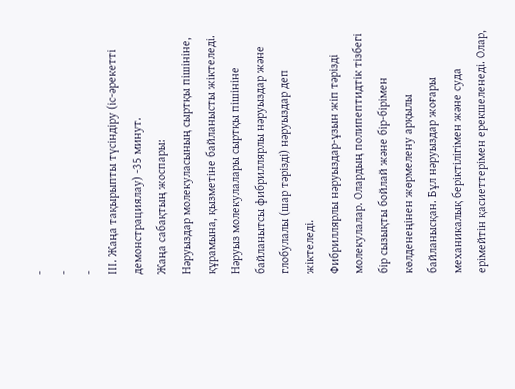-
-
-
ІІІ. Жаңа тақырыпты түсіндіру (іс-әрекетті демонстрациялау) -35 минут.
Жаңа сабақтың жоспары:
Нәруыздар молекуласының сыртқы пішініне, құрамына, қызметіне байланысты жіктеледі.
Нәруыз молекулалары сыртқы пішініне байланытсы фибриллярлы нәруыздар және глобулалы (шар тәрізді) нәруыздар деп жіктеледі.
Фибриллярлы нәруыздар-ұзын жіп тәрізді молекулалар. Олардың полипептидтік тізбегі бір сызықты бойлай және бір-бірімен көлденеңінен жөрмелену арқылы байланысқан. Бұл нәруыздар жоғары механикалық беріктілігімен және суда ерімейтін қасиеттерімен ерекшеленеді. Олар,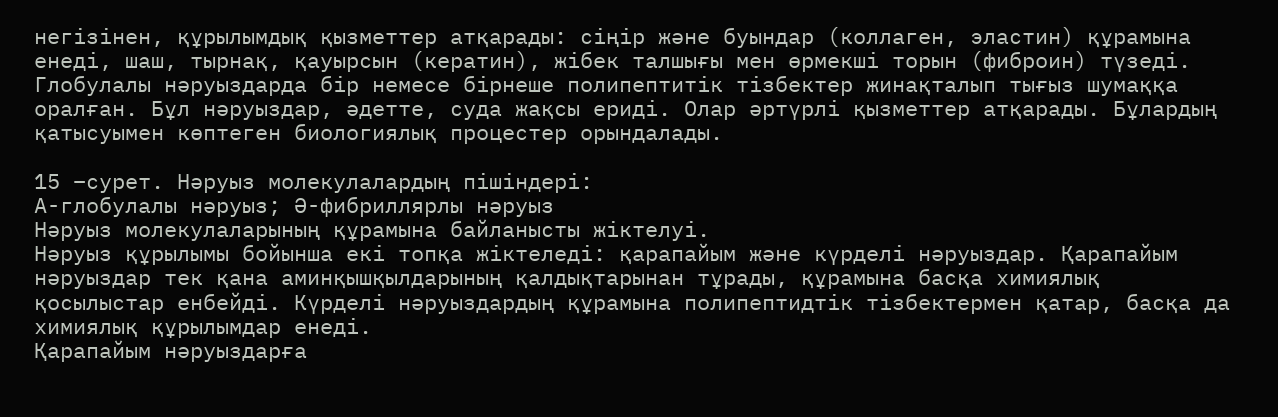негізінен, құрылымдық қызметтер атқарады: сіңір және буындар (коллаген, эластин) құрамына енеді, шаш, тырнақ, қауырсын (кератин), жібек талшығы мен өрмекші торын (фиброин) түзеді.
Глобулалы нәруыздарда бір немесе бірнеше полипептитік тізбектер жинақталып тығыз шумаққа оралған. Бұл нәруыздар, әдетте, суда жақсы ериді. Олар әртүрлі қызметтер атқарады. Бұлардың қатысуымен көптеген биологиялық процестер орындалады.

15 –сурет. Нәруыз молекулалардың пішіндері:
А-глобулалы нәруыз; Ә-фибриллярлы нәруыз
Нәруыз молекулаларының құрамына байланысты жіктелуі.
Нәруыз құрылымы бойынша екі топқа жіктеледі: қарапайым және күрделі нәруыздар. Қарапайым нәруыздар тек қана аминқышқылдарының қалдықтарынан тұрады, құрамына басқа химиялық қосылыстар енбейді. Күрделі нәруыздардың құрамына полипептидтік тізбектермен қатар, басқа да химиялық құрылымдар енеді.
Қарапайым нәруыздарға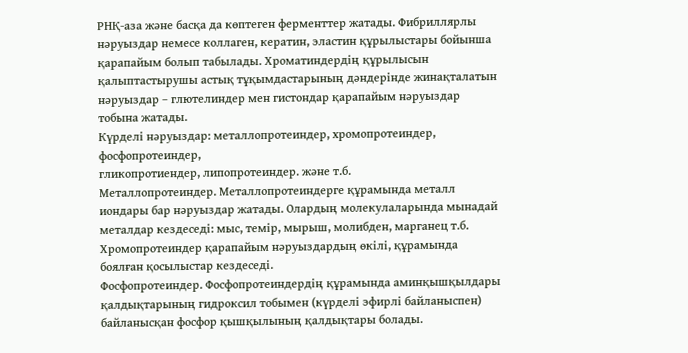РНҚ-аза және басқа да көптеген ферменттер жатады. Фибриллярлы нәруыздар немесе коллаген, кератин, эластин құрылыстары бойынша қарапайым болып табылады. Хроматиндердің құрылысын қалыптастырушы астық тұқымдастарының дәндерінде жинақталатын нәруыздар – глютелиндер мен гистондар қарапайым нәруыздар тобына жатады.
Күрделі нәруыздар: металлопротеиндер, хромопротеиндер, фосфопротеиндер,
гликопротиендер, липопротеиндер. және т.б.
Металлопротеиндер. Металлопротеиндерге құрамында металл иондары бар нәруыздар жатады. Олардың молекулаларында мынадай металдар кездеседі: мыс, темір, мырыш, молибден, марганец т.б.
Хромопротеиндер қарапайым нәруыздардың өкілі, құрамында боялған қосылыстар кездеседі.
Фосфопротеиндер. Фосфопротеиндердің құрамында аминқышқылдары қалдықтарының гидроксил тобымен (күрделі эфирлі байланыспен) байланысқан фосфор қышқылының қалдықтары болады.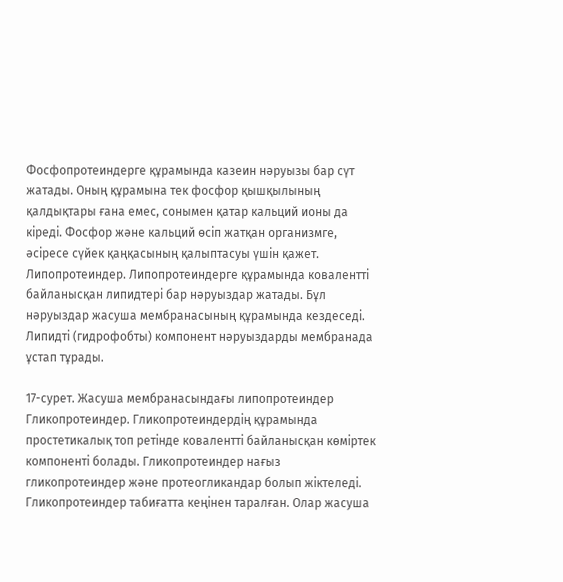Фосфопротеиндерге құрамында казеин нәруызы бар сүт жатады. Оның құрамына тек фосфор қышқылының қалдықтары ғана емес, сонымен қатар кальций ионы да кіреді. Фосфор және кальций өсіп жатқан организмге, әсіресе сүйек қаңқасының қалыптасуы үшін қажет.
Липопротеиндер. Липопротеиндерге құрамында ковалентті байланысқан липидтері бар нәруыздар жатады. Бұл нәруыздар жасуша мембранасының құрамында кездеседі. Липидті (гидрофобты) компонент нәруыздарды мембранада ұстап тұрады.

17-сурет. Жасуша мембранасындағы липопротеиндер
Гликопротеиндер. Гликопротеиндердің құрамында простетикалық топ ретінде ковалентті байланысқан көміртек компоненті болады. Гликопротеиндер нағыз гликопротеиндер және протеогликандар болып жіктеледі.
Гликопротеиндер табиғатта кеңінен таралған. Олар жасуша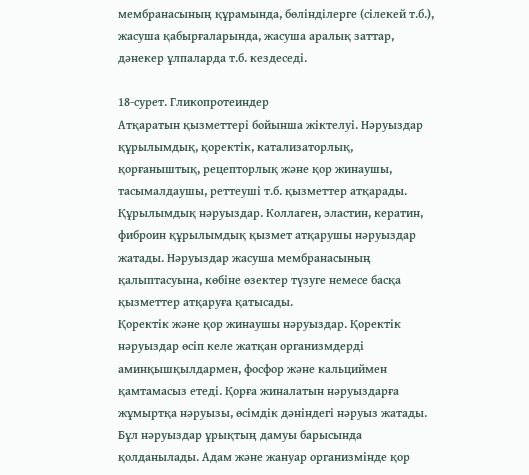мембранасының құрамында, бөлінділерге (сілекей т.б.), жасуша қабырғаларында, жасуша аралық заттар, дәнекер ұлпаларда т.б. кездеседі.

18-сурет. Гликопротеиндер
Атқаратын қызметтері бойынша жіктелуі. Нәруыздар құрылымдық, қоректік, катализаторлық, қорғаныштық, рецепторлық және қор жинаушы, тасымалдаушы, реттеуші т.б. қызметтер атқарады.
Құрылымдық нәруыздар. Коллаген, эластин, кератин, фиброин құрылымдық қызмет атқарушы нәруыздар жатады. Нәруыздар жасуша мембранасының қалыптасуына, көбіне өзектер түзуге немесе басқа қызметтер атқаруға қатысады.
Қоректік және қор жинаушы нәруыздар. Қоректік нәруыздар өсіп келе жатқан организмдерді аминқышқылдармен, фосфор және кальциймен қамтамасыз етеді. Қорға жиналатын нәруыздарға жұмыртқа нәруызы, өсімдік дәніндегі нәруыз жатады. Бұл нәруыздар ұрықтың дамуы барысында қолданылады. Адам және жануар организмінде қор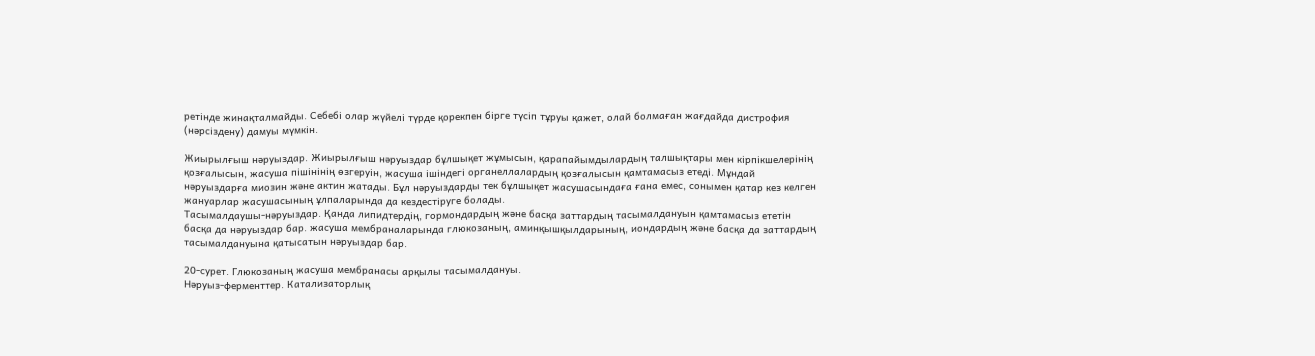ретінде жинақталмайды. Себебі олар жүйелі түрде қорекпен бірге түсіп тұруы қажет, олай болмаған жағдайда дистрофия (нәрсіздену) дамуы мүмкін.

Жиырылғыш нәруыздар. Жиырылғыш нәруыздар бұлшықет жұмысын, қарапайымдылардың талшықтары мен кірпікшелерінің қозғалысын, жасуша пішінінің өзгеруін, жасуша ішіндегі органеллалардың қозғалысын қамтамасыз етеді. Мұндай нәруыздарға миозин және актин жатады. Бұл нәруыздарды тек бұлшықет жасушасындаға ғана емес, сонымен қатар кез келген жануарлар жасушасының ұлпаларында да кездестіруге болады.
Тасымалдаушы-нәруыздар. Қанда липидтердің, гормондардың және басқа заттардың тасымалдануын қамтамасыз ететін басқа да нәруыздар бар. жасуша мембраналарында глюкозаның, аминқышқылдарының, иондардың және басқа да заттардың тасымалдануына қатысатын нәруыздар бар.

20-сурет. Глюкозаның жасуша мембранасы арқылы тасымалдануы.
Нәруыз-ферменттер. Катализаторлық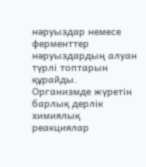нәруыздар немесе ферменттер нәруыздардың алуан түрлі топтарын құрайды. Организмде жүретін барлық дерлік химиялық реакциялар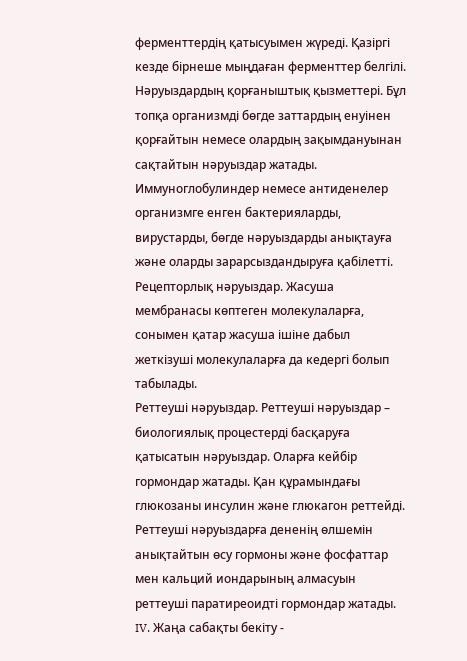ферменттердің қатысуымен жүреді. Қазіргі кезде бірнеше мыңдаған ферменттер белгілі.
Нәруыздардың қорғаныштық қызметтері. Бұл топқа организмді бөгде заттардың енуінен қорғайтын немесе олардың зақымдануынан сақтайтын нәруыздар жатады. Иммуноглобулиндер немесе антиденелер организмге енген бактерияларды, вирустарды, бөгде нәруыздарды анықтауға және оларды зарарсыздандыруға қабілетті.
Рецепторлық нәруыздар. Жасуша мембранасы көптеген молекулаларға, сонымен қатар жасуша ішіне дабыл жеткізуші молекулаларға да кедергі болып табылады.
Реттеуші нәруыздар. Реттеуші нәруыздар – биологиялық процестерді басқаруға қатысатын нәруыздар. Оларға кейбір гормондар жатады. Қан құрамындағы глюкозаны инсулин және глюкагон реттейді. Реттеуші нәруыздарға дененің өлшемін анықтайтын өсу гормоны және фосфаттар мен кальций иондарының алмасуын реттеуші паратиреоидті гормондар жатады.
IV. Жаңа сабақты бекіту -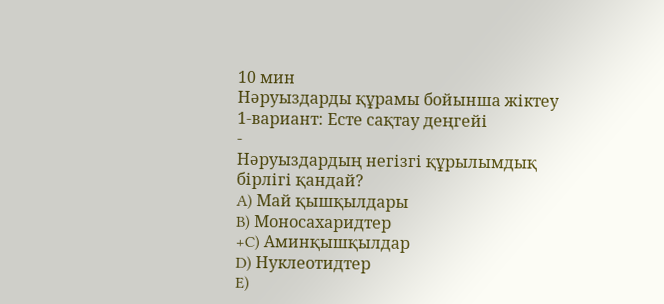10 мин
Нәруыздарды құрамы бойынша жіктеу
1-вариант: Есте сақтау деңгейі
-
Нәруыздардың негізгі құрылымдық бірлігі қандай?
A) Май қышқылдары
B) Моносахаридтер
+C) Аминқышқылдар
D) Нуклеотидтер
E)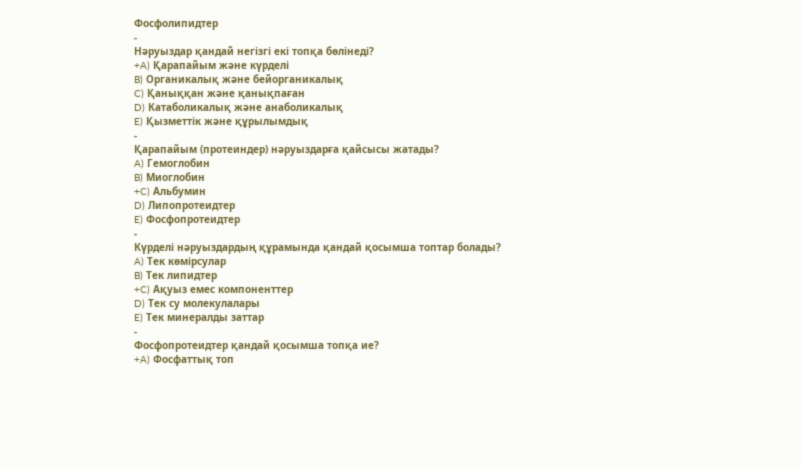Фосфолипидтер
-
Нәруыздар қандай негізгі екі топқа бөлінеді?
+A) Қарапайым және күрделі
B) Органикалық және бейорганикалық
C) Қаныққан және қанықпаған
D) Катаболикалық және анаболикалық
E) Қызметтік және құрылымдық
-
Қарапайым (протеиндер) нәруыздарға қайсысы жатады?
A) Гемоглобин
B) Миоглобин
+C) Альбумин
D) Липопротеидтер
E) Фосфопротеидтер
-
Күрделі нәруыздардың құрамында қандай қосымша топтар болады?
A) Тек көмірсулар
B) Тек липидтер
+C) Ақуыз емес компоненттер
D) Тек су молекулалары
E) Тек минералды заттар
-
Фосфопротеидтер қандай қосымша топқа ие?
+A) Фосфаттық топ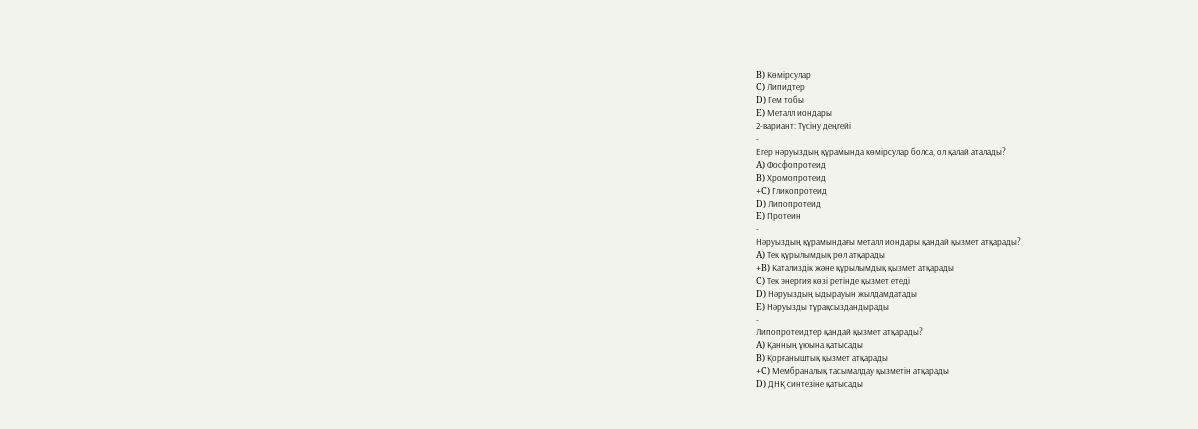B) Көмірсулар
C) Липидтер
D) Гем тобы
E) Металл иондары
2-вариант: Түсіну деңгейі
-
Егер нәруыздың құрамында көмірсулар болса, ол қалай аталады?
A) Фосфопротеид
B) Хромопротеид
+C) Гликопротеид
D) Липопротеид
E) Протеин
-
Нәруыздың құрамындағы металл иондары қандай қызмет атқарады?
A) Тек құрылымдық рөл атқарады
+B) Катализдік және құрылымдық қызмет атқарады
C) Тек энергия көзі ретінде қызмет етеді
D) Нәруыздың ыдырауын жылдамдатады
E) Нәруызды тұрақсыздандырады
-
Липопротеидтер қандай қызмет атқарады?
A) Қанның ұюына қатысады
B) Қорғаныштық қызмет атқарады
+C) Мембраналық тасымалдау қызметін атқарады
D) ДНҚ синтезіне қатысады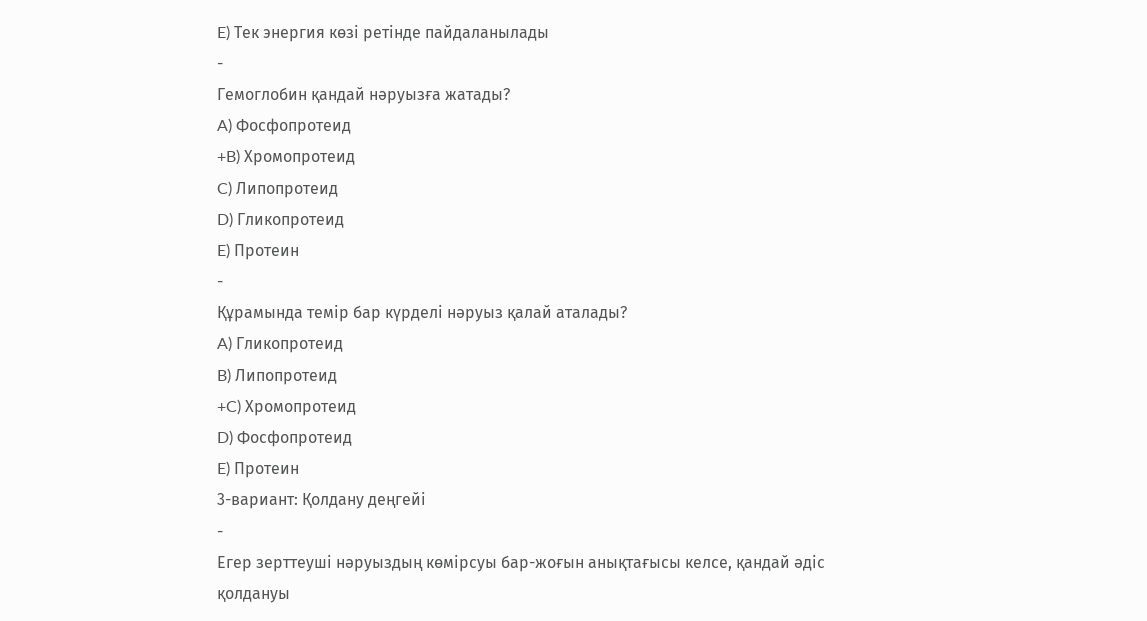E) Тек энергия көзі ретінде пайдаланылады
-
Гемоглобин қандай нәруызға жатады?
A) Фосфопротеид
+B) Хромопротеид
C) Липопротеид
D) Гликопротеид
E) Протеин
-
Құрамында темір бар күрделі нәруыз қалай аталады?
A) Гликопротеид
B) Липопротеид
+C) Хромопротеид
D) Фосфопротеид
E) Протеин
3-вариант: Қолдану деңгейі
-
Егер зерттеуші нәруыздың көмірсуы бар-жоғын анықтағысы келсе, қандай әдіс
қолдануы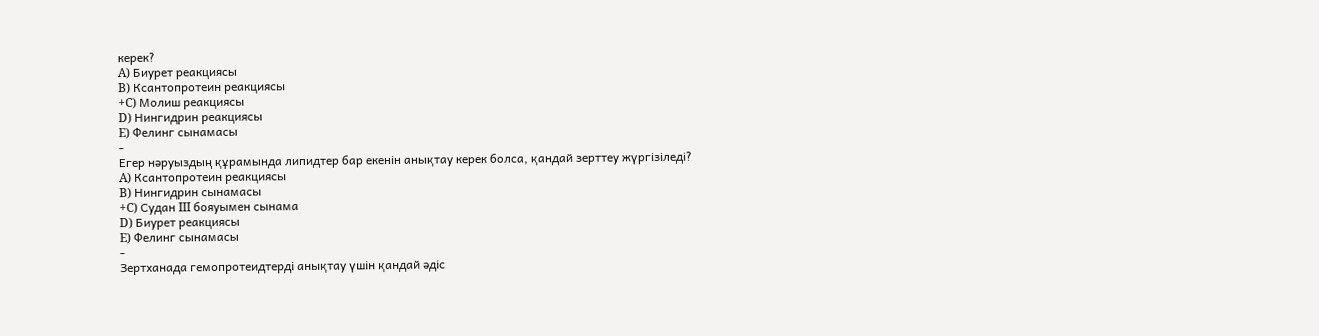керек?
A) Биурет реакциясы
B) Ксантопротеин реакциясы
+C) Молиш реакциясы
D) Нингидрин реакциясы
E) Фелинг сынамасы
-
Егер нәруыздың құрамында липидтер бар екенін анықтау керек болса, қандай зерттеу жүргізіледі?
A) Ксантопротеин реакциясы
B) Нингидрин сынамасы
+C) Судан III бояуымен сынама
D) Биурет реакциясы
E) Фелинг сынамасы
-
Зертханада гемопротеидтерді анықтау үшін қандай әдіс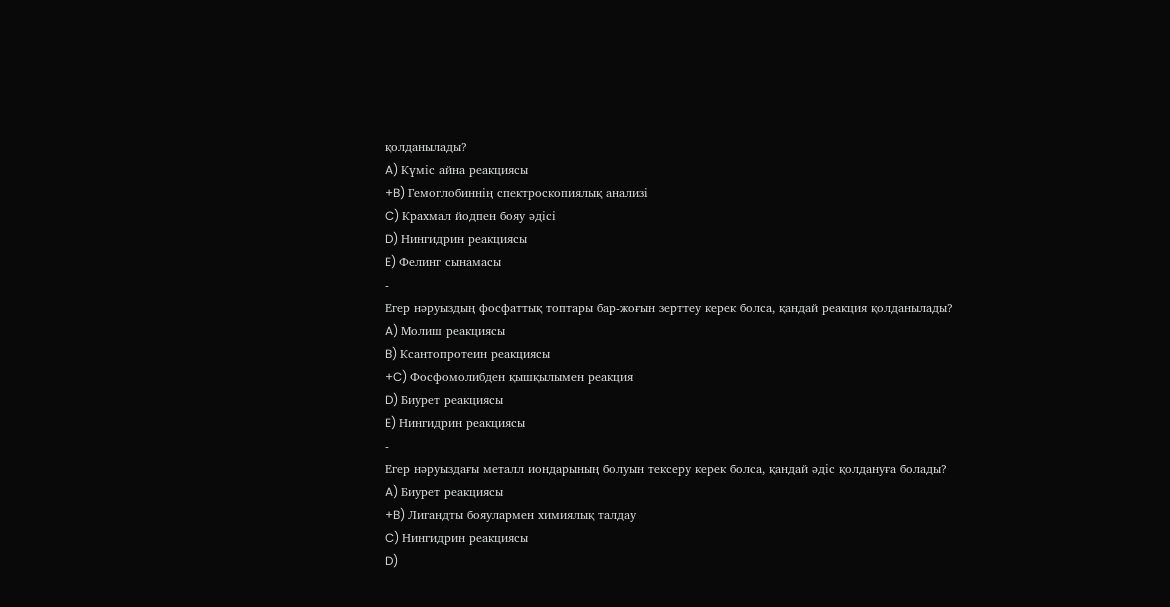қолданылады?
A) Күміс айна реакциясы
+B) Гемоглобиннің спектроскопиялық анализі
C) Крахмал йодпен бояу әдісі
D) Нингидрин реакциясы
E) Фелинг сынамасы
-
Егер нәруыздың фосфаттық топтары бар-жоғын зерттеу керек болса, қандай реакция қолданылады?
A) Молиш реакциясы
B) Ксантопротеин реакциясы
+C) Фосфомолибден қышқылымен реакция
D) Биурет реакциясы
E) Нингидрин реакциясы
-
Егер нәруыздағы металл иондарының болуын тексеру керек болса, қандай әдіс қолдануға болады?
A) Биурет реакциясы
+B) Лигандты бояулармен химиялық талдау
C) Нингидрин реакциясы
D)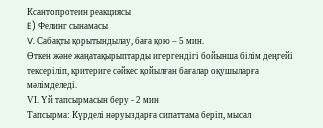Ксантопротеин реакциясы
E) Фелинг сынамасы
V. Сабақты қорытындылау, баға қою – 5 мин.
Өткен және жаңатақырыптарды игергендігі бойынша білім деңгейі тексеріліп, критериге сәйкес қойылған бағалар оқушыларға мәлімделеді.
VІ. Үй тапсырмасын беру - 2 мин
Тапсырма: Күрделі нәруыздарға сипаттама беріп, мысал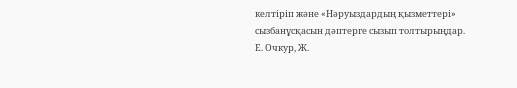келтіріп және «Нәруыздардың қызметтері» сызбанұсқасын дәптерге сызып толтырыңдар.
Е. Очкур, Ж.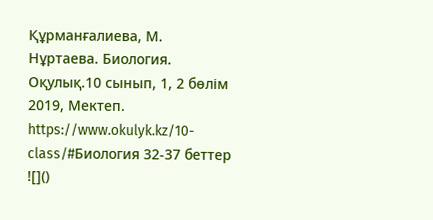Құрманғалиева, М. Нұртаева. Биология. Оқулық.10 сынып, 1, 2 бөлім 2019, Мектеп. https://www.okulyk.kz/10-class/#Биология 32-37 беттер
![]()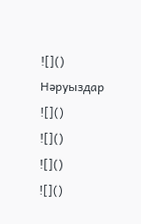![]()
Нәруыздар
![]()
![]()
![]()
![]()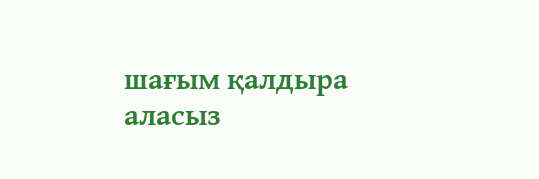шағым қалдыра аласыз